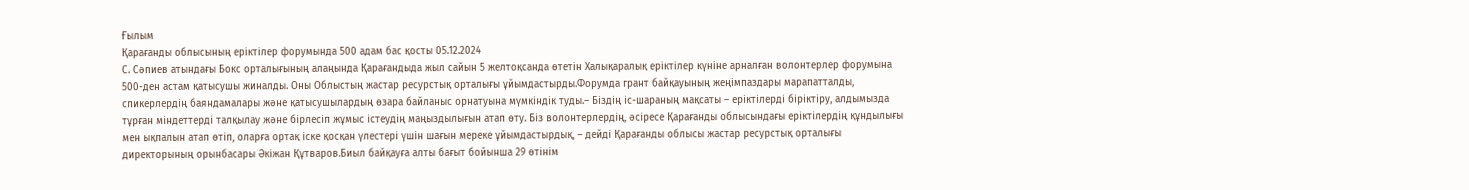Ғылым
Қарағанды облысының еріктілер форумында 500 адам бас қосты 05.12.2024
С. Сәпиев атындағы Бокс орталығының алаңында Қарағандыда жыл сайын 5 желтоқсанда өтетін Халықаралық еріктілер күніне арналған волонтерлер форумына 500-ден астам қатысушы жиналды. Оны Облыстың жастар ресурстық орталығы ұйымдастырды.Форумда грант байқауының жеңімпаздары марапатталды, спикерлердің баяндамалары және қатысушылардың өзара байланыс орнатуына мүмкіндік туды.– Біздің іс-шараның мақсаты – еріктілерді біріктіру, алдымызда тұрған міндеттерді талқылау және бірлесіп жұмыс істеудің маңыздылығын атап өту. Біз волонтерлердің, әсіресе Қарағанды облысындағы еріктілердің құндылығы мен ықпалын атап өтіп, оларға ортақ іске қосқан үлестері үшін шағын мереке ұйымдастырдық, – дейді Қарағанды облысы жастар ресурстық орталығы директорының орынбасары Әкіжан Құтваров.Биыл байқауға алты бағыт бойынша 29 өтінім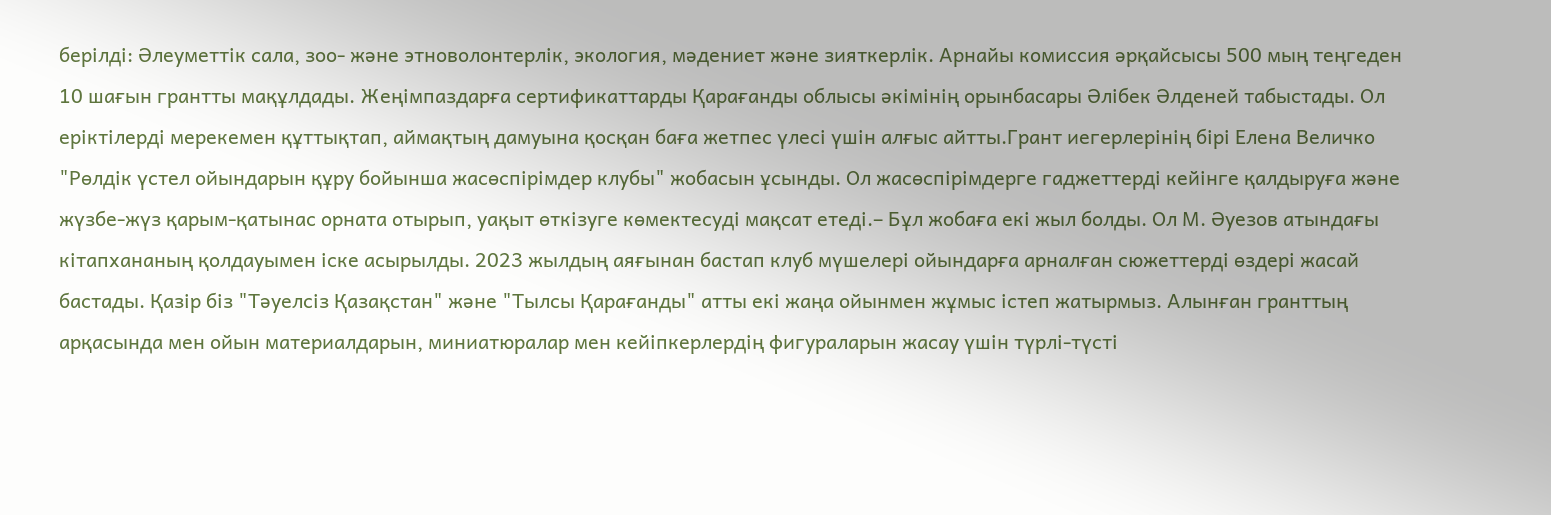берілді: Әлеуметтік сала, зоо- және этноволонтерлік, экология, мәдениет және зияткерлік. Арнайы комиссия әрқайсысы 500 мың теңгеден 10 шағын грантты мақұлдады. Жеңімпаздарға сертификаттарды Қарағанды облысы әкімінің орынбасары Әлібек Әлденей табыстады. Ол еріктілерді мерекемен құттықтап, аймақтың дамуына қосқан баға жетпес үлесі үшін алғыс айтты.Грант иегерлерінің бірі Елена Величко "Рөлдік үстел ойындарын құру бойынша жасөспірімдер клубы" жобасын ұсынды. Ол жасөспірімдерге гаджеттерді кейінге қалдыруға және жүзбе-жүз қарым-қатынас орната отырып, уақыт өткізуге көмектесуді мақсат етеді.– Бұл жобаға екі жыл болды. Ол М. Әуезов атындағы кітапхананың қолдауымен іске асырылды. 2023 жылдың аяғынан бастап клуб мүшелері ойындарға арналған сюжеттерді өздері жасай бастады. Қазір біз "Тәуелсіз Қазақстан" және "Тылсы Қарағанды" атты екі жаңа ойынмен жұмыс істеп жатырмыз. Алынған гранттың арқасында мен ойын материалдарын, миниатюралар мен кейіпкерлердің фигураларын жасау үшін түрлі-түсті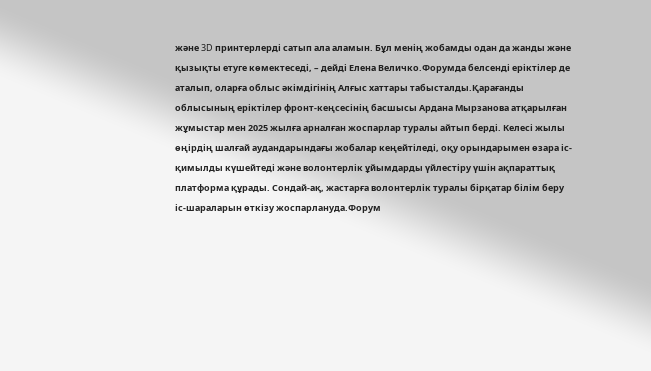және 3D принтерлерді сатып ала аламын. Бұл менің жобамды одан да жанды және қызықты етуге көмектеседі, – дейді Елена Величко.Форумда белсенді еріктілер де аталып, оларға облыс әкімдігінің Алғыс хаттары табысталды.Қарағанды облысының еріктілер фронт-кеңсесінің басшысы Ардана Мырзанова атқарылған жұмыстар мен 2025 жылға арналған жоспарлар туралы айтып берді. Келесі жылы өңірдің шалғай аудандарындағы жобалар кеңейтіледі, оқу орындарымен өзара іс-қимылды күшейтеді және волонтерлік ұйымдарды үйлестіру үшін ақпараттық платформа құрады. Сондай-ақ, жастарға волонтерлік туралы бірқатар білім беру іс-шараларын өткізу жоспарлануда.Форум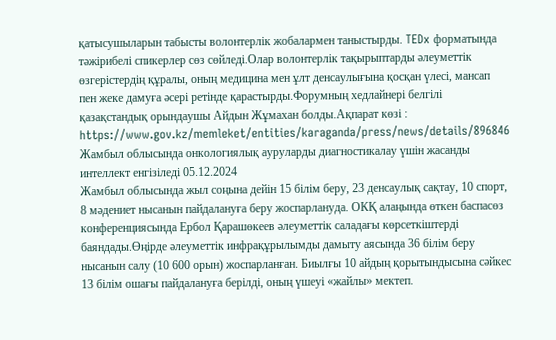қатысушыларын табысты волонтерлік жобалармен таныстырды. TEDx форматында тәжірибелі спикерлер сөз сөйледі.Олар волонтерлік тақырыптарды әлеуметтік өзгерістердің құралы, оның медицина мен ұлт денсаулығына қосқан үлесі, мансап пен жеке дамуға әсері ретінде қарастырды.Форумның хедлайнері белгілі қазақстандық орындаушы Айдын Жұмахан болды.Ақпарат көзі : https://www.gov.kz/memleket/entities/karaganda/press/news/details/896846
Жамбыл облысында онкологиялық ауруларды диагностикалау үшін жасанды интеллект енгізіледі 05.12.2024
Жамбыл облысында жыл соңына дейін 15 білім беру, 23 денсаулық сақтау, 10 спорт, 8 мәдениет нысанын пайдалануға беру жоспарлануда. ОКҚ алаңында өткен баспасөз конференциясында Ербол Қарашөкеев әлеуметтік саладағы көрсеткіштерді баяндады.Өңірде әлеуметтік инфрақұрылымды дамыту аясында 36 білім беру нысанын салу (10 600 орын) жоспарланған. Биылғы 10 айдың қорытындысына сәйкес 13 білім ошағы пайдалануға берілді, оның үшеуі «жайлы» мектеп.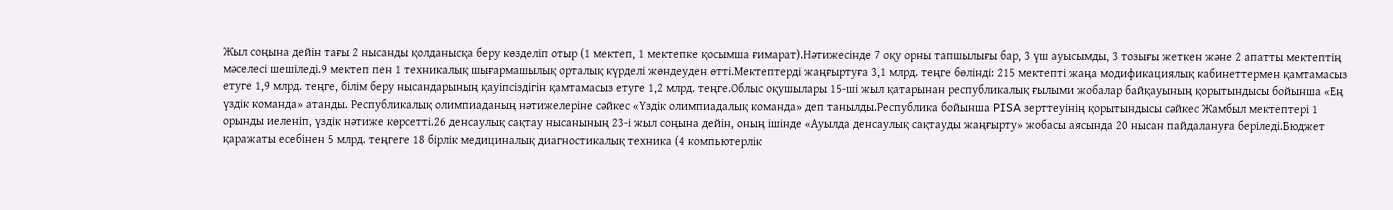Жыл соңына дейін тағы 2 нысанды қолданысқа беру көзделіп отыр (1 мектеп, 1 мектепке қосымша ғимарат).Нәтижесінде 7 оқу орны тапшылығы бар, 3 үш ауысымды, 3 тозығы жеткен және 2 апатты мектептің мәселесі шешіледі.9 мектеп пен 1 техникалық шығармашылық орталық күрделі жөндеуден өтті.Мектептерді жаңғыртуға 3,1 млрд. теңге бөлінді: 215 мектепті жаңа модификациялық кабинеттермен қамтамасыз етуге 1,9 млрд. теңге, білім беру нысандарының қауіпсіздігін қамтамасыз етуге 1,2 млрд. теңге.Облыс оқушылары 15-ші жыл қатарынан республикалық ғылыми жобалар байқауының қорытындысы бойынша «Ең үздік команда» атанды. Республикалық олимпиаданың нәтижелеріне сәйкес «Үздік олимпиадалық команда» деп танылды.Республика бойынша PISA зерттеуінің қорытындысы сәйкес Жамбыл мектептері 1 орынды иеленіп, үздік нәтиже көрсетті.26 денсаулық сақтау нысанының 23-і жыл соңына дейін, оның ішінде «Ауылда денсаулық сақтауды жаңғырту» жобасы аясында 20 нысан пайдалануға беріледі.Бюджет қаражаты есебінен 5 млрд. теңгеге 18 бірлік медициналық диагностикалық техника (4 компьютерлік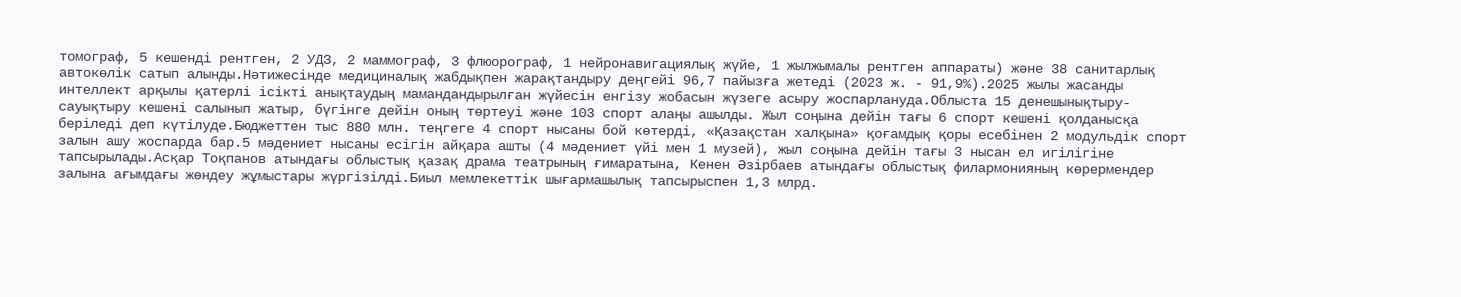томограф, 5 кешенді рентген, 2 УДЗ, 2 маммограф, 3 флюорограф, 1 нейронавигациялық жүйе, 1 жылжымалы рентген аппараты) және 38 санитарлық автокөлік сатып алынды.Нәтижесінде медициналық жабдықпен жарақтандыру деңгейі 96,7 пайызға жетеді (2023 ж. - 91,9%).2025 жылы жасанды интеллект арқылы қатерлі ісікті анықтаудың мамандандырылған жүйесін енгізу жобасын жүзеге асыру жоспарлануда.Облыста 15 денешынықтыру-сауықтыру кешені салынып жатыр, бүгінге дейін оның төртеуі және 103 спорт алаңы ашылды. Жыл соңына дейін тағы 6 спорт кешені қолданысқа беріледі деп күтілуде.Бюджеттен тыс 880 млн. теңгеге 4 спорт нысаны бой көтерді, «Қазақстан халқына» қоғамдық қоры есебінен 2 модульдік спорт залын ашу жоспарда бар.5 мәдениет нысаны есігін айқара ашты (4 мәдениет үйі мен 1 музей), жыл соңына дейін тағы 3 нысан ел игілігіне тапсырылады.Асқар Тоқпанов атындағы облыстық қазақ драма театрының ғимаратына, Кенен Әзірбаев атындағы облыстық филармонияның көрермендер залына ағымдағы жөндеу жұмыстары жүргізілді.Биыл мемлекеттік шығармашылық тапсырыспен 1,3 млрд.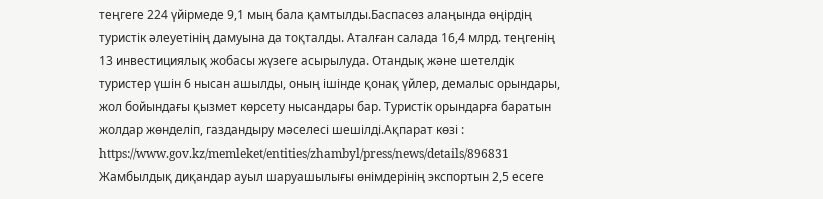теңгеге 224 үйірмеде 9,1 мың бала қамтылды.Баспасөз алаңында өңірдің туристік әлеуетінің дамуына да тоқталды. Аталған салада 16,4 млрд. теңгенің 13 инвестициялық жобасы жүзеге асырылуда. Отандық және шетелдік туристер үшін 6 нысан ашылды, оның ішінде қонақ үйлер, демалыс орындары, жол бойындағы қызмет көрсету нысандары бар. Туристік орындарға баратын жолдар жөнделіп, газдандыру мәселесі шешілді.Ақпарат көзі : https://www.gov.kz/memleket/entities/zhambyl/press/news/details/896831
Жамбылдық диқандар ауыл шаруашылығы өнімдерінің экспортын 2,5 есеге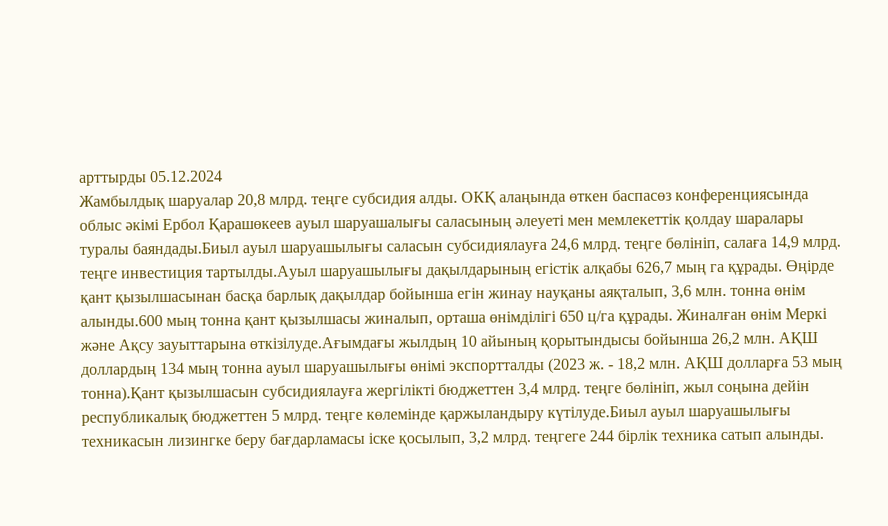арттырды 05.12.2024
Жамбылдық шаруалар 20,8 млрд. теңге субсидия алды. ОКҚ алаңында өткен баспасөз конференциясында облыс әкімі Ербол Қарашөкеев ауыл шаруашалығы саласының әлеуеті мен мемлекеттік қолдау шаралары туралы баяндады.Биыл ауыл шаруашылығы саласын субсидиялауға 24,6 млрд. теңге бөлініп, салаға 14,9 млрд. теңге инвестиция тартылды.Ауыл шаруашылығы дақылдарының егістік алқабы 626,7 мың га құрады. Өңірде қант қызылшасынан басқа барлық дақылдар бойынша егін жинау науқаны аяқталып, 3,6 млн. тонна өнім алынды.600 мың тонна қант қызылшасы жиналып, орташа өнімділігі 650 ц/га құрады. Жиналған өнім Меркі және Ақсу зауыттарына өткізілуде.Ағымдағы жылдың 10 айының қорытындысы бойынша 26,2 млн. АҚШ доллардың 134 мың тонна ауыл шаруашылығы өнімі экспортталды (2023 ж. - 18,2 млн. АҚШ долларға 53 мың тонна).Қант қызылшасын субсидиялауға жергілікті бюджеттен 3,4 млрд. теңге бөлініп, жыл соңына дейін республикалық бюджеттен 5 млрд. теңге көлемінде қаржыландыру күтілуде.Биыл ауыл шаруашылығы техникасын лизингке беру бағдарламасы іске қосылып, 3,2 млрд. теңгеге 244 бірлік техника сатып алынды.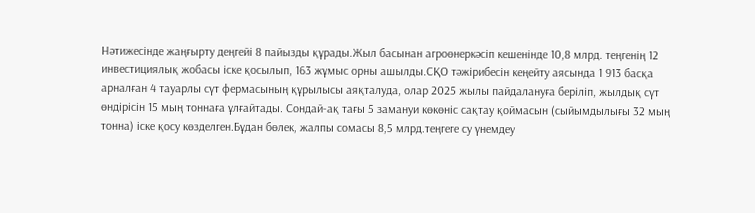Нәтижесінде жаңғырту деңгейі 8 пайызды құрады.Жыл басынан агроөнеркәсіп кешенінде 10,8 млрд. теңгенің 12 инвестициялық жобасы іске қосылып, 163 жұмыс орны ашылды.СҚО тәжірибесін кеңейту аясында 1 913 басқа арналған 4 тауарлы сүт фермасының құрылысы аяқталуда, олар 2025 жылы пайдалануға беріліп, жылдық сүт өндірісін 15 мың тоннаға ұлғайтады. Сондай-ақ тағы 5 замануи көкөніс сақтау қоймасын (сыйымдылығы 32 мың тонна) іске қосу көзделген.Бұдан бөлек, жалпы сомасы 8,5 млрд.теңгеге су үнемдеу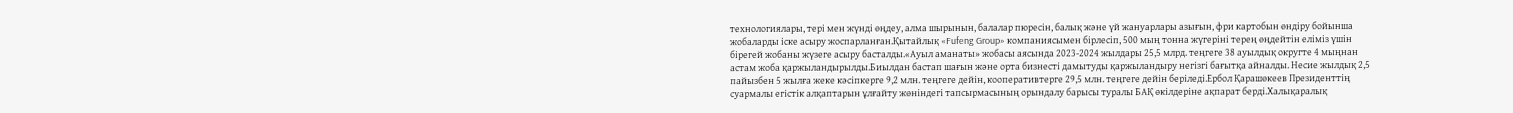технологиялары, тері мен жүнді өңдеу, алма шырынын, балалар пюресін, балық және үй жануарлары азығын, фри картобын өндіру бойынша жобаларды іске асыру жоспарланған.Қытайлық «Fufeng Group» компаниясымен бірлесіп, 500 мың тонна жүгеріні терең өңдейтін еліміз үшін бірегей жобаны жүзеге асыру басталды.«Ауыл аманаты» жобасы аясында 2023-2024 жылдары 25,5 млрд. теңгеге 38 ауылдық округте 4 мыңнан астам жоба қаржыландырылды.Биылдан бастап шағын және орта бизнесті дамытуды қаржыландыру негізгі бағытқа айналды. Несие жылдық 2,5 пайызбен 5 жылға жеке кәсіпкерге 9,2 млн. теңгеге дейін, кооперативтерге 29,5 млн. теңгеге дейін беріледі.Ербол Қарашөкеев Президенттің суармалы егістік алқаптарын ұлғайту жөніндегі тапсырмасының орындалу барысы туралы БАҚ өкілдеріне ақпарат берді.Халықаралық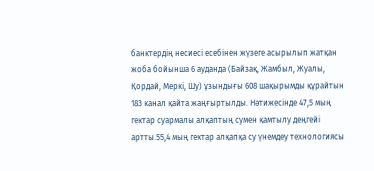банктердің несиесі есебінен жүзеге асырылып жатқан жоба бойынша 6 ауданда (Байзақ, Жамбыл, Жуалы, Қордай, Меркі, Шу) ұзындығы 608 шақырымды құрайтын 183 канал қайта жаңғыртылды. Нәтижесінде 47,5 мың гектар суармалы алқаптың сумен қамтылу деңгейі артты.55,4 мың гектар алқапқа су үнемдеу технологиясы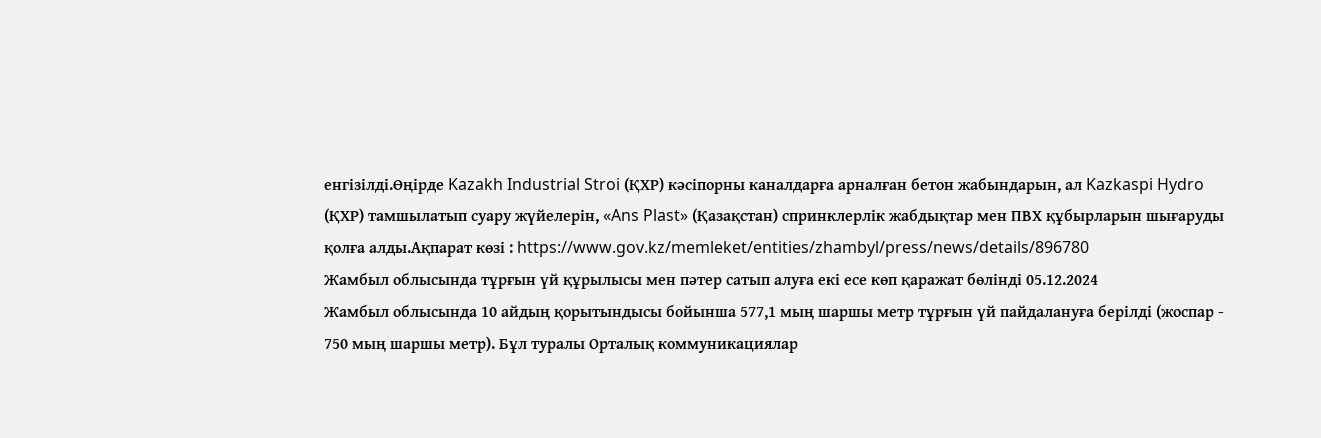енгізілді.Өңірде Kazakh Industrial Stroi (ҚХР) кәсіпорны каналдарға арналған бетон жабындарын, ал Kazkaspi Hydro (ҚХР) тамшылатып суару жүйелерін, «Ans Plast» (Қазақстан) спринклерлік жабдықтар мен ПВХ құбырларын шығаруды қолға алды.Ақпарат көзі : https://www.gov.kz/memleket/entities/zhambyl/press/news/details/896780
Жамбыл облысында тұрғын үй құрылысы мен пәтер сатып алуға екі есе көп қаражат бөлінді 05.12.2024
Жамбыл облысында 10 айдың қорытындысы бойынша 577,1 мың шаршы метр тұрғын үй пайдалануға берілді (жоспар - 750 мың шаршы метр). Бұл туралы Орталық коммуникациялар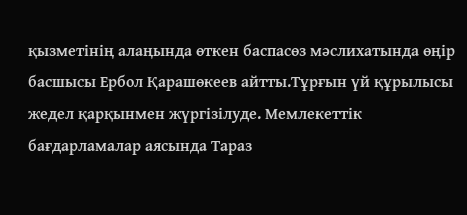қызметінің алаңында өткен баспасөз мәслихатында өңір басшысы Ербол Қарашөкеев айтты.Тұрғын үй құрылысы жедел қарқынмен жүргізілуде. Мемлекеттік бағдарламалар аясында Тараз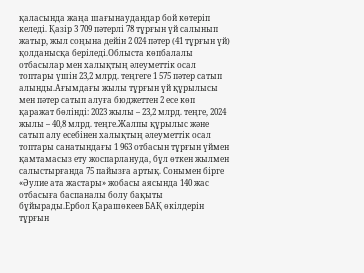қаласында жаңа шағынаудандар бой көтеріп келеді. Қазір 3 709 пәтерлі 78 тұрғын үй салынып жатыр, жыл соңына дейін 2 024 пәтер (41 тұрғын үй) қолданысқа беріледі.Облыста көпбалалы отбасылар мен халықтың әлеуметтік осал топтары үшін 23,2 млрд. теңгеге 1 575 пәтер сатып алынды.Ағымдағы жылы тұрғын үй құрылысы мен пәтер сатып алуға бюджеттен 2 есе көп қаражат бөлінді: 2023 жылы – 23,2 млрд. теңге, 2024 жылы – 40,8 млрд. теңге.Жалпы құрылыс және сатып алу есебінен халықтың әлеуметтік осал топтары санатындағы 1 963 отбасын тұрғын үймен қамтамасыз ету жоспарлануда, бұл өткен жылмен салыстырғанда 75 пайызға артық. Сонымен бірге «Әулие ата жастары» жобасы аясында 140 жас отбасыға баспаналы болу бақыты бұйырады.Ербол Қарашөкеев БАҚ өкілдерін тұрғын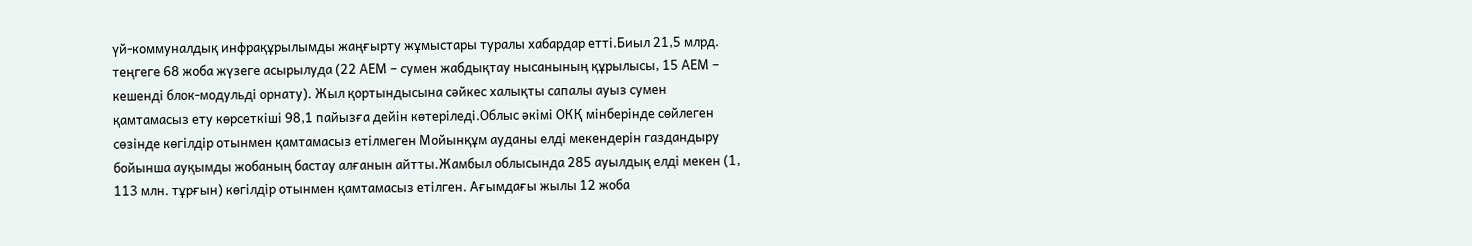үй-коммуналдық инфрақұрылымды жаңғырту жұмыстары туралы хабардар етті.Биыл 21,5 млрд. теңгеге 68 жоба жүзеге асырылуда (22 АЕМ – сумен жабдықтау нысанының құрылысы, 15 АЕМ – кешенді блок-модульді орнату). Жыл қортындысына сәйкес халықты сапалы ауыз сумен қамтамасыз ету көрсеткіші 98,1 пайызға дейін көтеріледі.Облыс әкімі ОКҚ мінберінде сөйлеген сөзінде көгілдір отынмен қамтамасыз етілмеген Мойынқұм ауданы елді мекендерін газдандыру бойынша ауқымды жобаның бастау алғанын айтты.Жамбыл облысында 285 ауылдық елді мекен (1, 113 млн. тұрғын) көгілдір отынмен қамтамасыз етілген. Ағымдағы жылы 12 жоба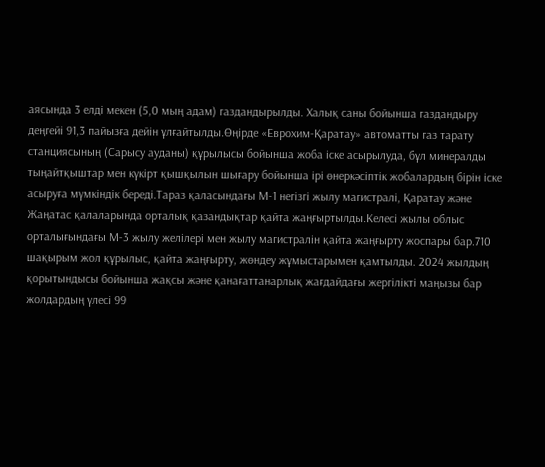аясында 3 елді мекен (5,0 мың адам) газдандырылды. Халық саны бойынша газдандыру деңгейі 91,3 пайызға дейін ұлғайтылды.Өңірде «Еврохим-Қаратау» автоматты газ тарату станциясының (Сарысу ауданы) құрылысы бойынша жоба іске асырылуда, бұл минералды тыңайтқыштар мен күкірт қышқылын шығару бойынша ірі өнеркәсіптік жобалардың бірін іске асыруға мүмкіндік береді.Тараз қаласындағы М-1 негізгі жылу магистралі, Қаратау және Жаңатас қалаларында орталық қазандықтар қайта жаңғыртылды.Келесі жылы облыс орталығындағы М-3 жылу желілері мен жылу магистралін қайта жаңғырту жоспары бар.710 шақырым жол құрылыс, қайта жаңғырту, жөндеу жұмыстарымен қамтылды. 2024 жылдың қорытындысы бойынша жақсы және қанағаттанарлық жағдайдағы жергілікті маңызы бар жолдардың үлесі 99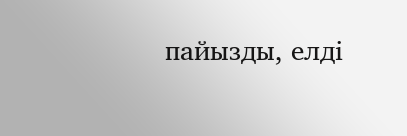пайызды, елді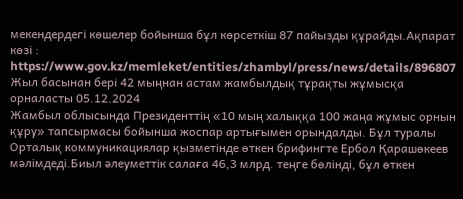мекендердегі көшелер бойынша бұл көрсеткіш 87 пайызды құрайды.Ақпарат көзі : https://www.gov.kz/memleket/entities/zhambyl/press/news/details/896807
Жыл басынан бері 42 мыңнан астам жамбылдық тұрақты жұмысқа орналасты 05.12.2024
Жамбыл облысында Президенттің «10 мың халыққа 100 жаңа жұмыс орнын құру» тапсырмасы бойынша жоспар артығымен орындалды. Бұл туралы Орталық коммуникациялар қызметінде өткен брифингте Ербол Қарашөкеев мәлімдеді.Биыл әлеуметтік салаға 46,3 млрд. теңге бөлінді, бұл өткен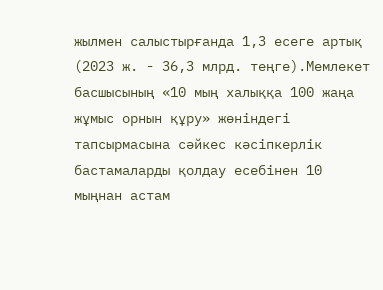жылмен салыстырғанда 1,3 есеге артық (2023 ж. - 36,3 млрд. теңге).Мемлекет басшысының «10 мың халыққа 100 жаңа жұмыс орнын құру» жөніндегі тапсырмасына сәйкес кәсіпкерлік бастамаларды қолдау есебінен 10 мыңнан астам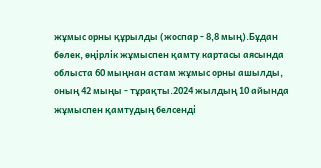жұмыс орны құрылды (жоспар - 8,8 мың).Бұдан бөлек, өңірлік жұмыспен қамту картасы аясында облыста 60 мыңнан астам жұмыс орны ашылды, оның 42 мыңы - тұрақты.2024 жылдың 10 айында жұмыспен қамтудың белсенді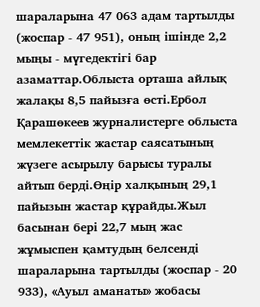шараларына 47 063 адам тартылды (жоспар - 47 951), оның ішінде 2,2 мыңы - мүгедектігі бар азаматтар.Облыста орташа айлық жалақы 8,5 пайызға өсті.Ербол Қарашөкеев журналистерге облыста мемлекеттік жастар саясатының жүзеге асырылу барысы туралы айтып берді.Өңір халқының 29,1 пайызын жастар құрайды.Жыл басынан бері 22,7 мың жас жұмыспен қамтудың белсенді шараларына тартылды (жоспар - 20 933), «Ауыл аманаты» жобасы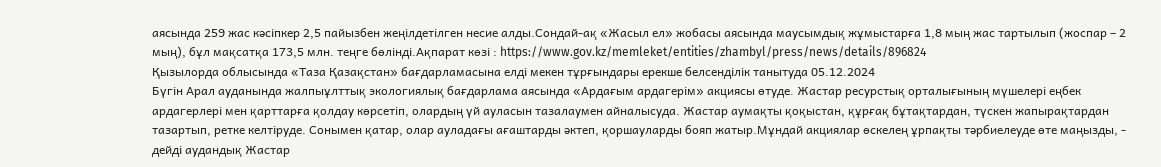аясында 259 жас кәсіпкер 2,5 пайызбен жеңілдетілген несие алды.Сондай-ақ «Жасыл ел» жобасы аясында маусымдық жұмыстарға 1,8 мың жас тартылып (жоспар – 2 мың), бұл мақсатқа 173,5 млн. теңге бөлінді.Ақпарат көзі : https://www.gov.kz/memleket/entities/zhambyl/press/news/details/896824
Қызылорда облысында «Таза Қазақстан» бағдарламасына елді мекен тұрғындары ерекше белсенділік танытуда 05.12.2024
Бүгін Арал ауданында жалпыұлттық экологиялық бағдарлама аясында «Ардағым ардагерім» акциясы өтуде. Жастар ресурстық орталығының мүшелері еңбек ардагерлері мен қарттарға қолдау көрсетіп, олардың үй ауласын тазалаумен айналысуда. Жастар аумақты қоқыстан, құрғақ бұтақтардан, түскен жапырақтардан тазартып, ретке келтіруде. Сонымен қатар, олар ауладағы ағаштарды әктеп, қоршауларды бояп жатыр.Мұндай акциялар өскелең ұрпақты тәрбиелеуде өте маңызды, - дейді аудандық Жастар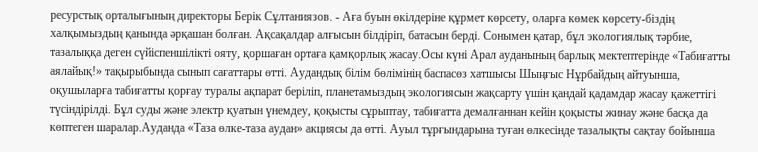ресурстық орталығының директоры Берік Сұлтаниязов. - Аға буын өкілдеріне құрмет көрсету, оларға көмек көрсету-біздің халқымыздың қанында әрқашан болған. Ақсақалдар алғысын білдіріп, батасын берді. Сонымен қатар, бұл экологиялық тәрбие, тазалыққа деген сүйіспеншілікті ояту, қоршаған ортаға қамқорлық жасау.Осы күні Арал ауданының барлық мектептерінде «Табиғатты аялайық!» тақырыбында сынып сағаттары өтті. Аудандық білім бөлімінің баспасөз хатшысы Шыңғыс Нұрбайдың айтуынша, оқушыларға табиғатты қорғау туралы ақпарат беріліп, планетамыздың экологиясын жақсарту үшін қандай қадамдар жасау қажеттігі түсіндірілді. Бұл суды және электр қуатын үнемдеу, қоқысты сұрыптау, табиғатта демалғаннан кейін қоқысты жинау және басқа да көптеген шаралар.Ауданда «Таза өлке-таза аудан» акциясы да өтті. Ауыл тұрғындарына туған өлкесінде тазалықты сақтау бойынша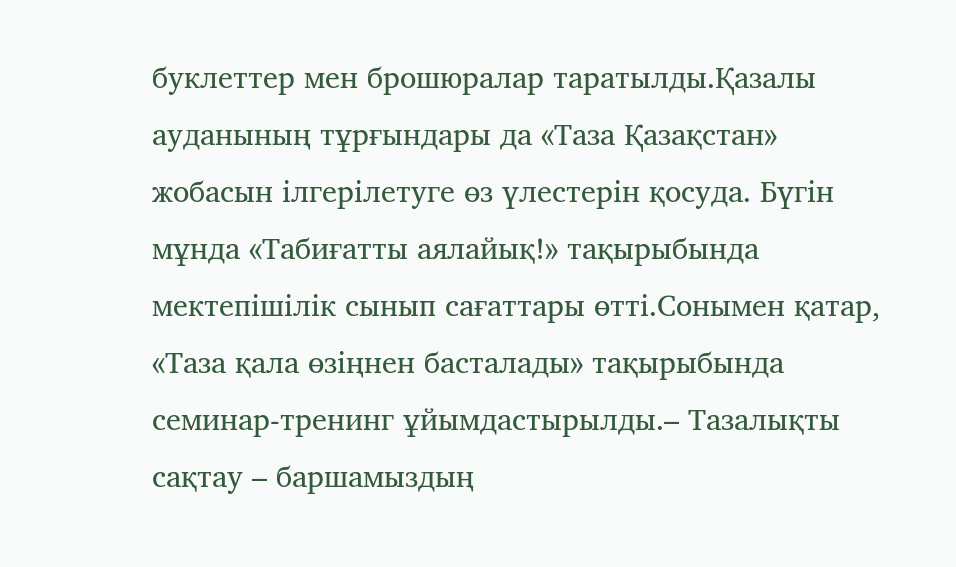буклеттер мен брошюралар таратылды.Қазалы ауданының тұрғындары да «Таза Қазақстан» жобасын ілгерілетуге өз үлестерін қосуда. Бүгін мұнда «Табиғатты аялайық!» тақырыбында мектепішілік сынып сағаттары өтті.Сонымен қатар, «Таза қала өзіңнен басталады» тақырыбында семинар-тренинг ұйымдастырылды.– Тазалықты сақтау – баршамыздың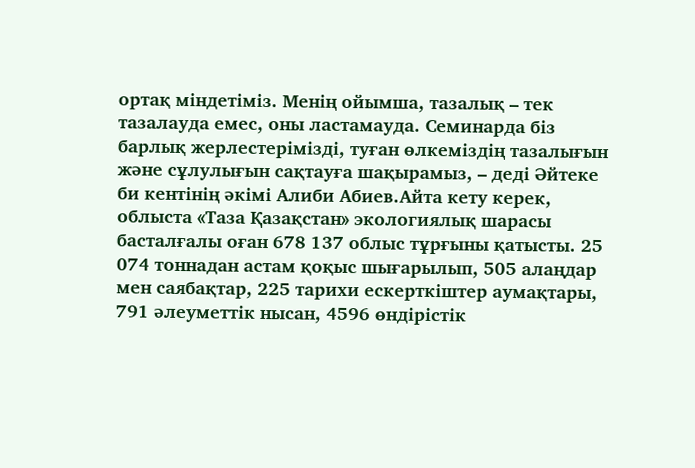ортақ міндетіміз. Менің ойымша, тазалық – тек тазалауда емес, оны ластамауда. Семинарда біз барлық жерлестерімізді, туған өлкеміздің тазалығын және сұлулығын сақтауға шақырамыз, – деді Әйтеке би кентінің әкімі Алиби Абиев.Айта кету керек, облыста «Таза Қазақстан» экологиялық шарасы басталғалы оған 678 137 облыс тұрғыны қатысты. 25 074 тоннадан астам қоқыс шығарылып, 505 алаңдар мен саябақтар, 225 тарихи ескерткіштер аумақтары, 791 әлеуметтік нысан, 4596 өндірістік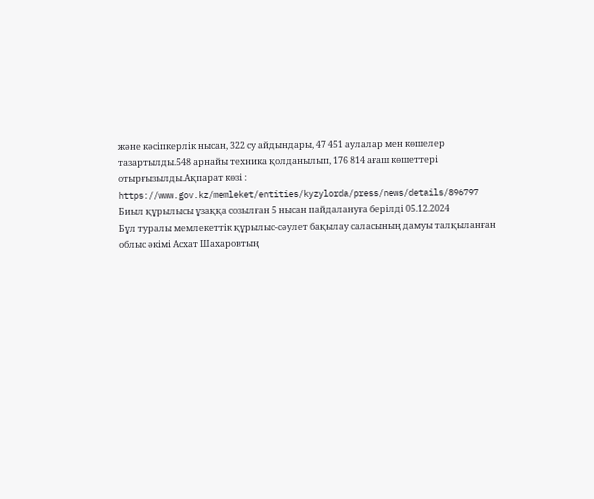және кәсіпкерлік нысан, 322 су айдындары, 47 451 аулалар мен көшелер тазартылды.548 арнайы техника қолданылып, 176 814 ағаш көшеттері отырғызылды.Ақпарат көзі : https://www.gov.kz/memleket/entities/kyzylorda/press/news/details/896797
Биыл құрылысы ұзаққа созылған 5 нысан пайдалануға берілді 05.12.2024
Бұл туралы мемлекеттік құрылыс-сәулет бақылау саласының дамуы талқыланған облыс әкімі Асхат Шахаровтың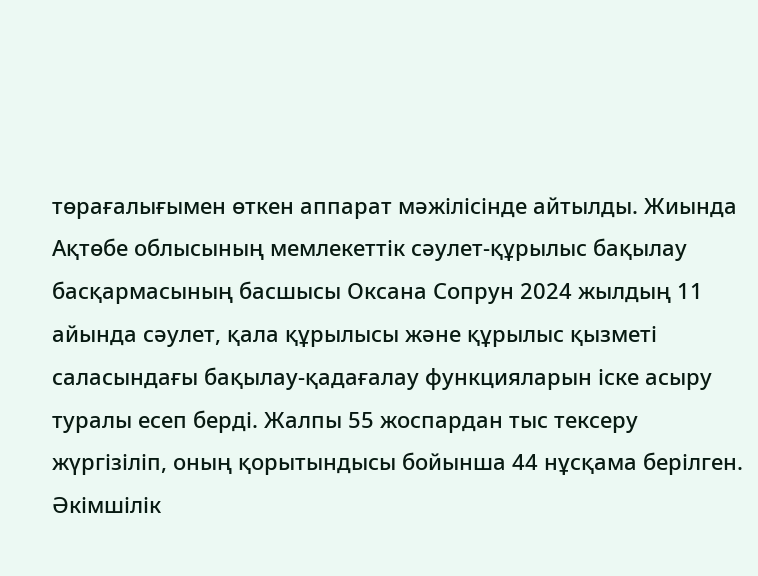төрағалығымен өткен аппарат мәжілісінде айтылды. Жиында Ақтөбе облысының мемлекеттік сәулет-құрылыс бақылау басқармасының басшысы Оксана Сопрун 2024 жылдың 11 айында сәулет, қала құрылысы және құрылыс қызметі саласындағы бақылау-қадағалау функцияларын іске асыру туралы есеп берді. Жалпы 55 жоспардан тыс тексеру жүргізіліп, оның қорытындысы бойынша 44 нұсқама берілген. Әкімшілік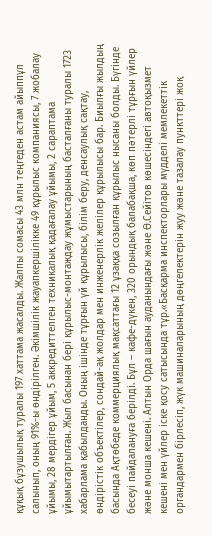құқық бұзушылық туралы 197 хаттама жасалды. Жалпы сомасы 43 млн теңгеден астам айыппұл салынып, оның 91%-ы өндірілген. Әкімшілік жауапкершілікке 49 құрылыс компаниясы, 7 жобалау ұйымы, 28 мердігер ұйым, 5 аккредиттелген техникалық қадағалау ұйымы, 2 сараптама ұйымытартылған. Жыл басынан бері құрылыс-монтаждау жұмыстарының басталғаны туралы 1723 хабарлама қабылданды. Оның ішінде тұрғын үй құрылысы, білім беру, денсаулық сақтау, өндірістік объектілер, сондай-ақ жолдар мен инженерлік желілер құрылысы бар. Биылғы жылдың басында Ақтөбеде коммерциялық мақсаттағы 12 ұзаққа созылған құрылыс нысаны болды. Бүгінде бесеуі пайдалануға берілді. Бұл – кафе-дүкен, 320 орындық балабақша, көп пәтерлі тұрғын үйлер және монша кешені. Алтын Орда шағын ауданындағы және Ө.Сейітов көшесіндегі автоқызмет кешені мен үйлер іске қосу сатысында тұр.«Басқарма инспекторлары мүдделі мемлекеттік органдармен бірлесіп, жүк машиналарының дөңгелектерін жуу және тазалау пункттері жоқ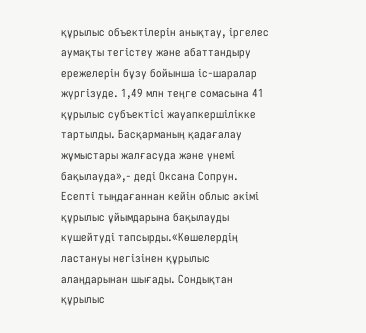құрылыс объектілерін анықтау, іргелес аумақты тегістеу және абаттандыру ережелерін бұзу бойынша іс-шаралар жүргізуде. 1,49 млн теңге сомасына 41 құрылыс субъектісі жауапкершілікке тартылды. Басқарманың қадағалау жұмыстары жалғасуда және үнемі бақылауда»,- деді Оксана Сопрун. Есепті тыңдағаннан кейін облыс әкімі құрылыс ұйымдарына бақылауды күшейтуді тапсырды.«Көшелердің ластануы негізінен құрылыс алаңдарынан шығады. Сондықтан құрылыс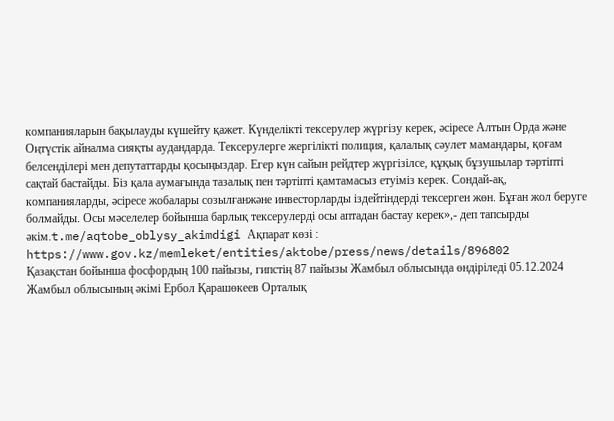компанияларын бақылауды күшейту қажет. Күнделікті тексерулер жүргізу керек, әсіресе Алтын Орда және Оңтүстік айналма сияқты аудандарда. Тексерулерге жергілікті полиция, қалалық сәулет мамандары, қоғам белсенділері мен депутаттарды қосыңыздар. Егер күн сайын рейдтер жүргізілсе, құқық бұзушылар тәртіпті сақтай бастайды. Біз қала аумағында тазалық пен тәртіпті қамтамасыз етуіміз керек. Сондай-ақ, компанияларды, әсіресе жобалары созылғанжәне инвесторларды іздейтіндерді тексерген жөн. Бұған жол беруге болмайды. Осы мәселелер бойынша барлық тексерулерді осы аптадан бастау керек»,- деп тапсырды әкім.t.me/aqtobe_oblysy_akimdigi Ақпарат көзі : https://www.gov.kz/memleket/entities/aktobe/press/news/details/896802
Қазақстан бойынша фосфордың 100 пайызы, гипстің 87 пайызы Жамбыл облысында өндіріледі 05.12.2024
Жамбыл облысының әкімі Ербол Қарашөкеев Орталық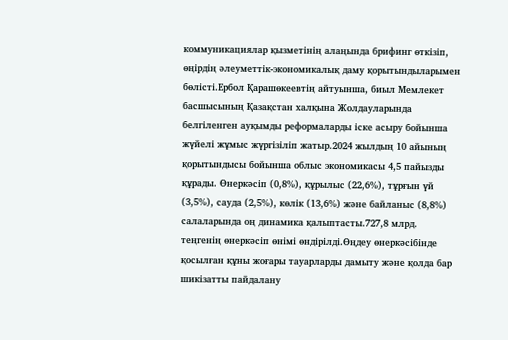коммуникациялар қызметінің алаңында брифинг өткізіп, өңірдің әлеуметтік-экономикалық даму қорытындыларымен бөлісті.Ербол Қарашөкеевтің айтуынша, биыл Мемлекет басшысының Қазақстан халқына Жолдауларында белгіленген ауқымды реформаларды іске асыру бойынша жүйелі жұмыс жүргізіліп жатыр.2024 жылдың 10 айының қорытындысы бойынша облыс экономикасы 4,5 пайызды құрады. Өнеркәсіп (0,8%), құрылыс (22,6%), тұрғын үй (3,5%), сауда (2,5%), көлік (13,6%) және байланыс (8,8%) салаларында оң динамика қалыптасты.727,8 млрд. теңгенің өнеркәсіп өнімі өндірілді.Өңдеу өнеркәсібінде қосылған құны жоғары тауарларды дамыту және қолда бар шикізатты пайдалану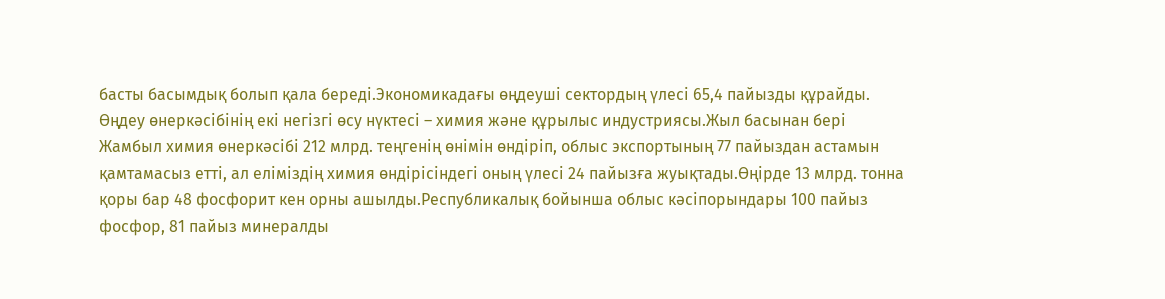басты басымдық болып қала береді.Экономикадағы өңдеуші сектордың үлесі 65,4 пайызды құрайды. Өңдеу өнеркәсібінің екі негізгі өсу нүктесі – химия және құрылыс индустриясы.Жыл басынан бері Жамбыл химия өнеркәсібі 212 млрд. теңгенің өнімін өндіріп, облыс экспортының 77 пайыздан астамын қамтамасыз етті, ал еліміздің химия өндірісіндегі оның үлесі 24 пайызға жуықтады.Өңірде 13 млрд. тонна қоры бар 48 фосфорит кен орны ашылды.Республикалық бойынша облыс кәсіпорындары 100 пайыз фосфор, 81 пайыз минералды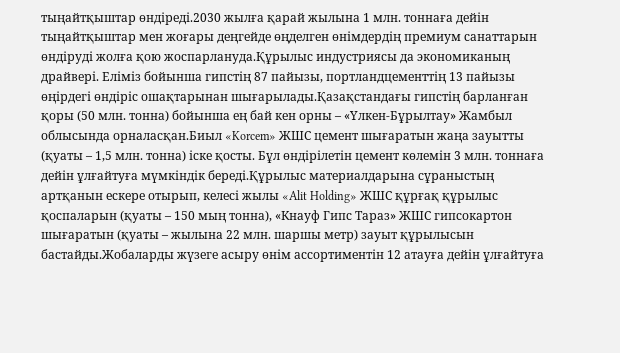тыңайтқыштар өндіреді.2030 жылға қарай жылына 1 млн. тоннаға дейін тыңайтқыштар мен жоғары деңгейде өңделген өнімдердің премиум санаттарын өндіруді жолға қою жоспарлануда.Құрылыс индустриясы да экономиканың драйвері. Еліміз бойынша гипстің 87 пайызы, портландцементтің 13 пайызы өңірдегі өндіріс ошақтарынан шығарылады.Қазақстандағы гипстің барланған қоры (50 млн. тонна) бойынша ең бай кен орны – «Үлкен-Бұрылтау» Жамбыл облысында орналасқан.Биыл «Korcem» ЖШС цемент шығаратын жаңа зауытты (қуаты – 1,5 млн. тонна) іске қосты. Бұл өндірілетін цемент көлемін 3 млн. тоннаға дейін ұлғайтуға мүмкіндік береді.Құрылыс материалдарына сұраныстың артқанын ескере отырып, келесі жылы «Alit Holding» ЖШС құрғақ құрылыс қоспаларын (қуаты – 150 мың тонна), «Кнауф Гипс Тараз» ЖШС гипсокартон шығаратын (қуаты – жылына 22 млн. шаршы метр) зауыт құрылысын бастайды.Жобаларды жүзеге асыру өнім ассортиментін 12 атауға дейін ұлғайтуға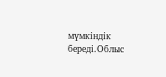мүмкіндік береді.Облыс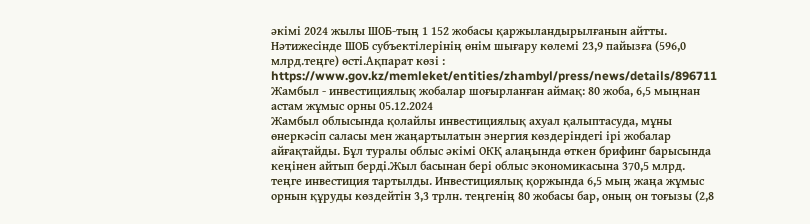әкімі 2024 жылы ШОБ-тың 1 152 жобасы қаржыландырылғанын айтты. Нәтижесінде ШОБ субъектілерінің өнім шығару көлемі 23,9 пайызға (596,0 млрд.теңге) өсті.Ақпарат көзі : https://www.gov.kz/memleket/entities/zhambyl/press/news/details/896711
Жамбыл - инвестициялық жобалар шоғырланған аймақ: 80 жоба, 6,5 мыңнан астам жұмыс орны 05.12.2024
Жамбыл облысында қолайлы инвестициялық ахуал қалыптасуда, мұны өнеркәсіп саласы мен жаңартылатын энергия көздеріндегі ірі жобалар айғақтайды. Бұл туралы облыс әкімі ОКҚ алаңында өткен брифинг барысында кеңінен айтып берді.Жыл басынан бері облыс экономикасына 370,5 млрд. теңге инвестиция тартылды. Инвестициялық қоржында 6,5 мың жаңа жұмыс орнын құруды көздейтін 3,3 трлн. теңгенің 80 жобасы бар, оның он тоғызы (2,8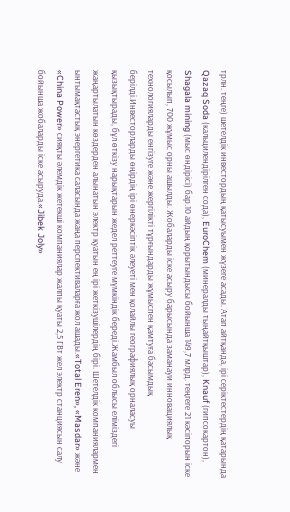трлн. теңге) шетелдік инвестордың қатысуымен жүзеге асады. Атап айтқанда, ірі серіктестердің қатарында Qazaq Soda (кальцилендірілген сода), EuroChem (минералды тыңайтқыштар), Knauf (гипсокартон), Shagala mining (мыс өндірісі) бар.10 айдың қорытындысы бойынша 149,7 млрд. теңгеге 21 кәсіпорын іске қосылып, 700 жұмыс орны ашылды. Жобаларды іске асыру барысында заманауи инновациялық технологияларды енгізуге және жергілікті тұрғындарды жұмыспен қамтуға басымдық берілді.Инвесторларды өңірдің ірі өнеркәсіптік әлеуеті мен қолайлы географиялық орналасуы қызықтырады, бұл өткізу нарықтарын жедел реттеуге мүмкіндік береді.Жамбыл облысы еліміздегі жаңартылатын көздерден алынатын электр қуатын ең ірі жеткізушілердің бірі. Шетелдік компаниялармен ынтымақтастық энергетика саласында жаңа перспективаларға жол ашады.«Total Eren», «Masdar» және «China Power» сияқты әлемдік жетекші компаниялар жалпы қуаты 2,5 ГВт жел электр станциясын салу бойынша жобаларды іске асыруда.«Jibek Joly»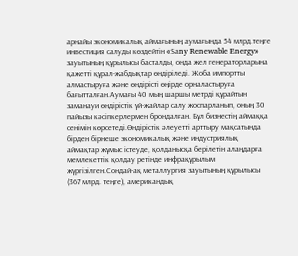арнайы экономикалық аймағының аумағында 54 млрд.теңге инвестиция салуды көздейтін «Sаny Renewable Energy» зауытының құрылысы басталды, онда жел генераторларына қажетті құрал-жабдықтар өндіріледі. Жоба импортты алмастыруға және өндірісті өңірде орналастыруға бағытталған.Аумағы 40 мың шаршы метрді құрайтын заманауи өндірістік үй-жайлар салу жоспарланып, оның 30 пайызы кәсіпкерлермен брондалған. Бұл бизнестің аймаққа сенімін көрсетеді.Өндірістік әлеуетті арттыру мақсатында бірден бірнеше экономикалық және индустриялық аймақтар жұмыс істеуде, қолданысқа берілетін алаңдарға мемлекеттік қолдау ретінде инфрақұрылым жүргізілген.Сондай-ақ металлургия зауытының құрылысы (367 млрд. теңге), американдық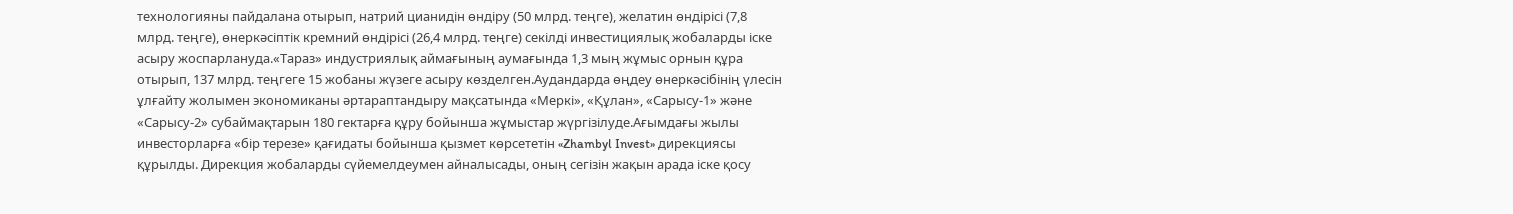технологияны пайдалана отырып, натрий цианидін өндіру (50 млрд. теңге), желатин өндірісі (7,8 млрд. теңге), өнеркәсіптік кремний өндірісі (26,4 млрд. теңге) секілді инвестициялық жобаларды іске асыру жоспарлануда.«Тараз» индустриялық аймағының аумағында 1,3 мың жұмыс орнын құра отырып, 137 млрд. теңгеге 15 жобаны жүзеге асыру көзделген.Аудандарда өңдеу өнеркәсібінің үлесін ұлғайту жолымен экономиканы әртараптандыру мақсатында «Меркі», «Құлан», «Сарысу-1» және «Сарысу-2» субаймақтарын 180 гектарға құру бойынша жұмыстар жүргізілуде.Ағымдағы жылы инвесторларға «бір терезе» қағидаты бойынша қызмет көрсететін «Zhambyl Invest» дирекциясы құрылды. Дирекция жобаларды сүйемелдеумен айналысады, оның сегізін жақын арада іске қосу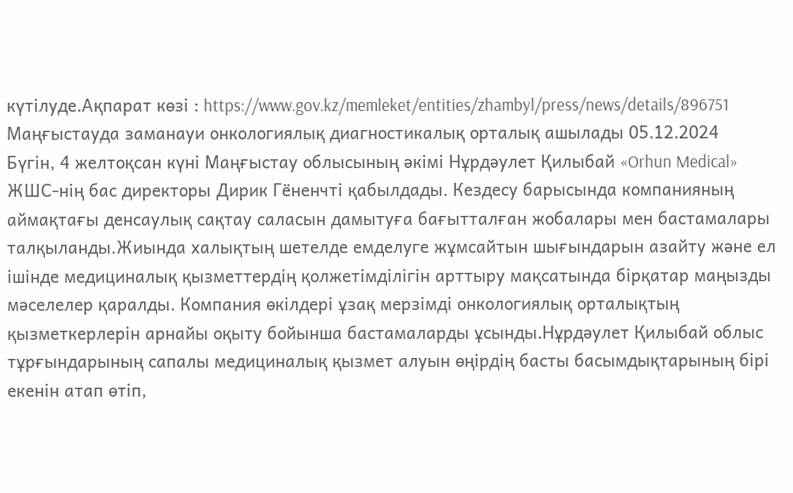күтілуде.Ақпарат көзі : https://www.gov.kz/memleket/entities/zhambyl/press/news/details/896751
Маңғыстауда заманауи онкологиялық диагностикалық орталық ашылады 05.12.2024
Бүгін, 4 желтоқсан күні Маңғыстау облысының әкімі Нұрдәулет Қилыбай «Orhun Medical» ЖШС-нің бас директоры Дирик Гёненчті қабылдады. Кездесу барысында компанияның аймақтағы денсаулық сақтау саласын дамытуға бағытталған жобалары мен бастамалары талқыланды.Жиында халықтың шетелде емделуге жұмсайтын шығындарын азайту және ел ішінде медициналық қызметтердің қолжетімділігін арттыру мақсатында бірқатар маңызды мәселелер қаралды. Компания өкілдері ұзақ мерзімді онкологиялық орталықтың қызметкерлерін арнайы оқыту бойынша бастамаларды ұсынды.Нұрдәулет Қилыбай облыс тұрғындарының сапалы медициналық қызмет алуын өңірдің басты басымдықтарының бірі екенін атап өтіп,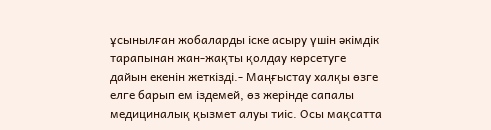ұсынылған жобаларды іске асыру үшін әкімдік тарапынан жан-жақты қолдау көрсетуге дайын екенін жеткізді.- Маңғыстау халқы өзге елге барып ем іздемей, өз жерінде сапалы медициналық қызмет алуы тиіс. Осы мақсатта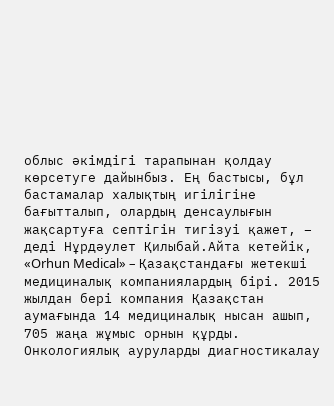облыс әкімдігі тарапынан қолдау көрсетуге дайынбыз. Ең бастысы, бұл бастамалар халықтың игілігіне бағытталып, олардың денсаулығын жақсартуға септігін тигізуі қажет, – деді Нұрдәулет Қилыбай.Айта кетейік, «Orhun Medical» – Қазақстандағы жетекші медициналық компаниялардың бірі. 2015 жылдан бері компания Қазақстан аумағында 14 медициналық нысан ашып, 705 жаңа жұмыс орнын құрды. Онкологиялық ауруларды диагностикалау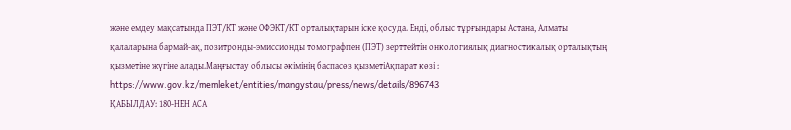және емдеу мақсатында ПЭТ/КТ және ОФЭКТ/КТ орталықтарын іске қосуда. Енді, облыс тұрғындары Астана, Алматы қалаларына бармай-ақ, позитронды-эмиссионды томографпен (ПЭТ) зерттейтін онкологиялық диагностикалық орталықтың қызметіне жүгіне алады.Маңғыстау облысы әкімінің баспасөз қызметіАқпарат көзі : https://www.gov.kz/memleket/entities/mangystau/press/news/details/896743
ҚАБЫЛДАУ: 180-НЕН АСА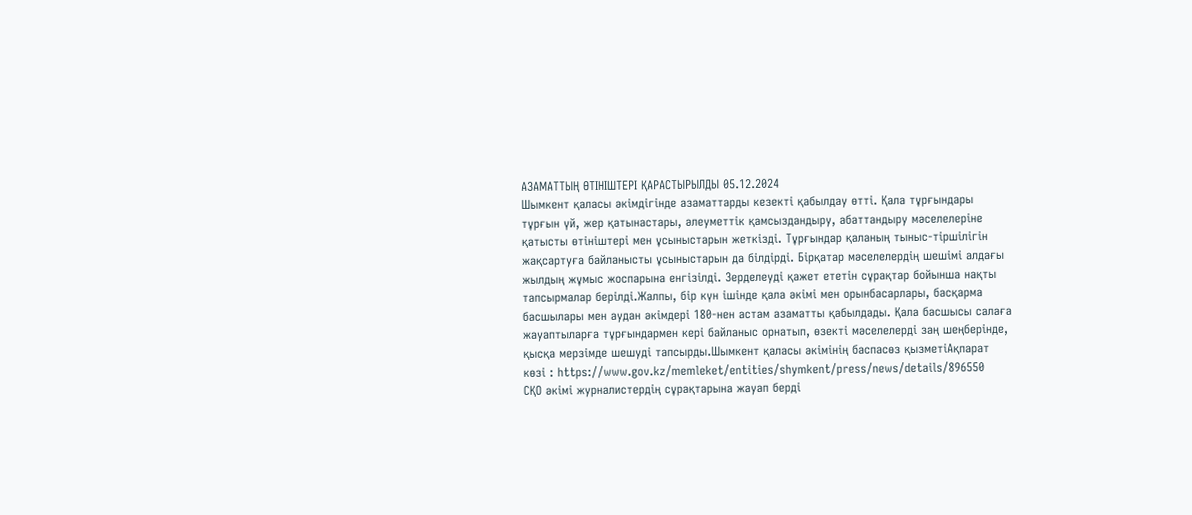АЗАМАТТЫҢ ӨТІНІШТЕРІ ҚАРАСТЫРЫЛДЫ 05.12.2024
Шымкент қаласы әкімдігінде азаматтарды кезекті қабылдау өтті. Қала тұрғындары тұрғын үй, жер қатынастары, әлеуметтік қамсыздандыру, абаттандыру мәселелеріне қатысты өтініштері мен ұсыныстарын жеткізді. Тұрғындар қаланың тыныс-тіршілігін жақсартуға байланысты ұсыныстарын да білдірді. Бірқатар мәселелердің шешімі алдағы жылдың жұмыс жоспарына енгізілді. Зерделеуді қажет ететін сұрақтар бойынша нақты тапсырмалар берілді.Жалпы, бір күн ішінде қала әкімі мен орынбасарлары, басқарма басшылары мен аудан әкімдері 180-нен астам азаматты қабылдады. Қала басшысы салаға жауаптыларға тұрғындармен кері байланыс орнатып, өзекті мәселелерді заң шеңберінде, қысқа мерзімде шешуді тапсырды.Шымкент қаласы әкімінің баспасөз қызметіАқпарат көзі : https://www.gov.kz/memleket/entities/shymkent/press/news/details/896550
СҚО әкімі журналистердің сұрақтарына жауап берді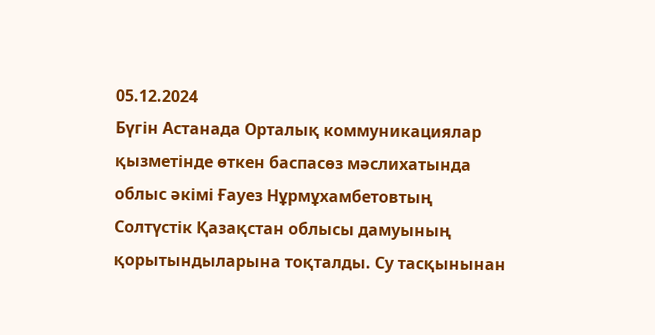05.12.2024
Бүгін Астанада Орталық коммуникациялар қызметінде өткен баспасөз мәслихатында облыс әкімі Ғауез Нұрмұхамбетовтың Солтүстік Қазақстан облысы дамуының қорытындыларына тоқталды. Су тасқынынан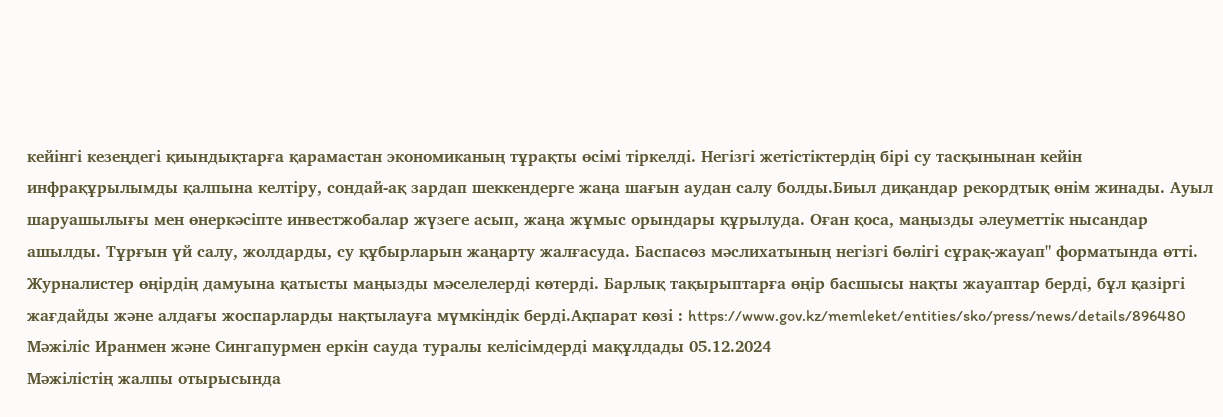кейінгі кезеңдегі қиындықтарға қарамастан экономиканың тұрақты өсімі тіркелді. Негізгі жетістіктердің бірі су тасқынынан кейін инфрақұрылымды қалпына келтіру, сондай-ақ зардап шеккендерге жаңа шағын аудан салу болды.Биыл диқандар рекордтық өнім жинады. Ауыл шаруашылығы мен өнеркәсіпте инвестжобалар жүзеге асып, жаңа жұмыс орындары құрылуда. Оған қоса, маңызды әлеуметтік нысандар ашылды. Тұрғын үй салу, жолдарды, су құбырларын жаңарту жалғасуда. Баспасөз мәслихатының негізгі бөлігі сұрақ-жауап" форматында өтті. Журналистер өңірдің дамуына қатысты маңызды мәселелерді көтерді. Барлық тақырыптарға өңір басшысы нақты жауаптар берді, бұл қазіргі жағдайды және алдағы жоспарларды нақтылауға мүмкіндік берді.Ақпарат көзі : https://www.gov.kz/memleket/entities/sko/press/news/details/896480
Мәжіліс Иранмен және Сингапурмен еркін сауда туралы келісімдерді мақұлдады 05.12.2024
Мәжілістің жалпы отырысында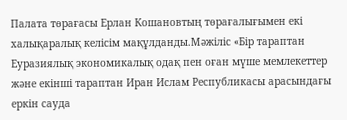Палата төрағасы Ерлан Кошановтың төрағалығымен екі халықаралық келісім мақұлданды.Мәжіліс «Бір тараптан Еуразиялық экономикалық одақ пен оған мүше мемлекеттер және екінші тараптан Иран Ислам Республикасы арасындағы еркін сауда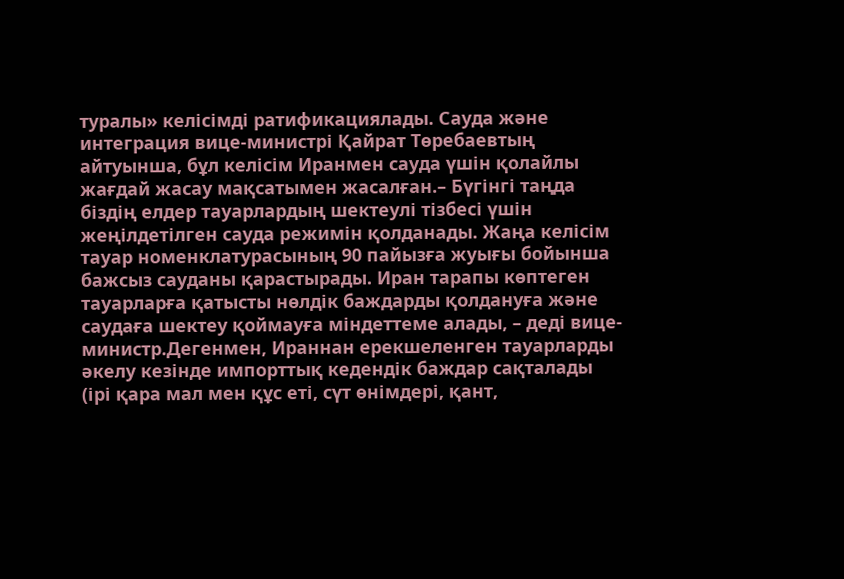туралы» келісімді ратификациялады. Сауда және интеграция вице-министрі Қайрат Төребаевтың айтуынша, бұл келісім Иранмен сауда үшін қолайлы жағдай жасау мақсатымен жасалған.– Бүгінгі таңда біздің елдер тауарлардың шектеулі тізбесі үшін жеңілдетілген сауда режимін қолданады. Жаңа келісім тауар номенклатурасының 90 пайызға жуығы бойынша бажсыз сауданы қарастырады. Иран тарапы көптеген тауарларға қатысты нөлдік баждарды қолдануға және саудаға шектеу қоймауға міндеттеме алады, – деді вице-министр.Дегенмен, Ираннан ерекшеленген тауарларды әкелу кезінде импорттық кедендік баждар сақталады (ірі қара мал мен құс еті, сүт өнімдері, қант,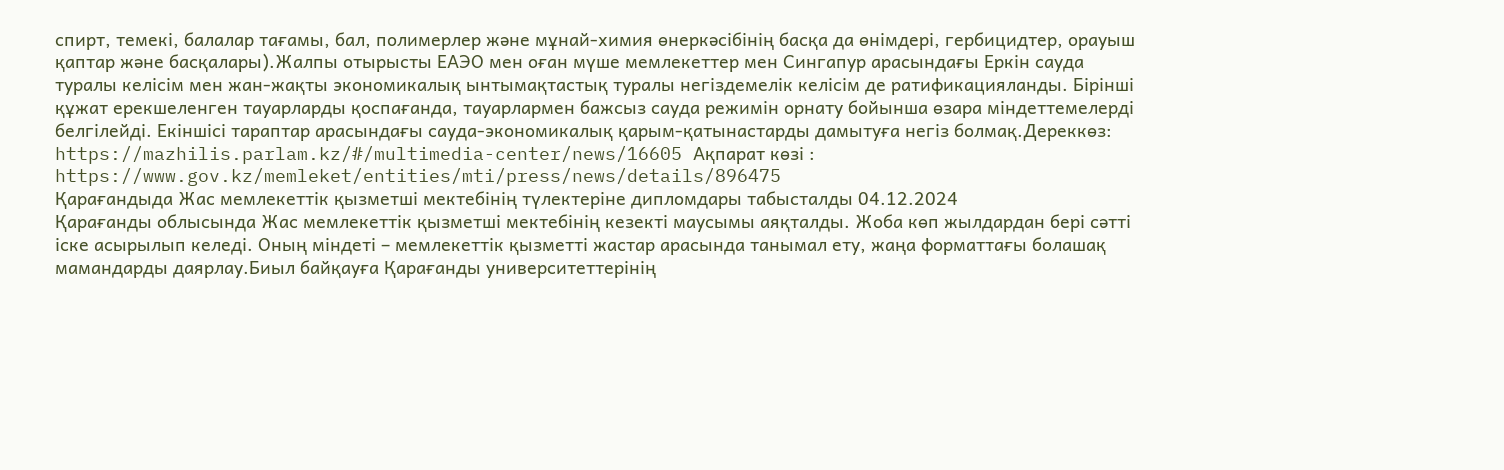спирт, темекі, балалар тағамы, бал, полимерлер және мұнай-химия өнеркәсібінің басқа да өнімдері, гербицидтер, орауыш қаптар және басқалары).Жалпы отырысты ЕАЭО мен оған мүше мемлекеттер мен Сингапур арасындағы Еркін сауда туралы келісім мен жан-жақты экономикалық ынтымақтастық туралы негіздемелік келісім де ратификацияланды. Бірінші құжат ерекшеленген тауарларды қоспағанда, тауарлармен бажсыз сауда режимін орнату бойынша өзара міндеттемелерді белгілейді. Екіншісі тараптар арасындағы сауда-экономикалық қарым-қатынастарды дамытуға негіз болмақ.Дереккөз: https://mazhilis.parlam.kz/#/multimedia-center/news/16605 Ақпарат көзі : https://www.gov.kz/memleket/entities/mti/press/news/details/896475
Қарағандыда Жас мемлекеттік қызметші мектебінің түлектеріне дипломдары табысталды 04.12.2024
Қарағанды облысында Жас мемлекеттік қызметші мектебінің кезекті маусымы аяқталды. Жоба көп жылдардан бері сәтті іске асырылып келеді. Оның міндеті – мемлекеттік қызметті жастар арасында танымал ету, жаңа форматтағы болашақ мамандарды даярлау.Биыл байқауға Қарағанды университеттерінің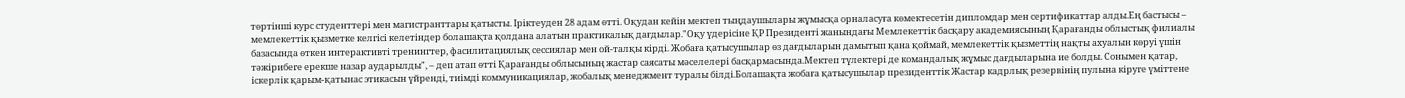төртінші курс студенттері мен магистранттары қатысты. Іріктеуден 28 адам өтті. Оқудан кейін мектеп тыңдаушылары жұмысқа орналасуға көмектесетін дипломдар мен сертификаттар алды.Ең бастысы – мемлекеттік қызметке келгісі келетіндер болашақта қолдана алатын практикалық дағдылар."Оқу үдерісіне ҚР Президенті жанындағы Мемлекеттік басқару академиясының Қарағанды облыстық филиалы базасында өткен интерактивті тренингтер, фасилитациялық сессиялар мен ой-талқы кірді. Жобаға қатысушылар өз дағдыларын дамытып қана қоймай, мемлекеттік қызметтің нақты ахуалын көруі үшін тәжірибеге ерекше назар аударылды", – деп атап өтті Қарағанды облысының жастар саясаты мәселелері басқармасында.Мектеп түлектері де командалық жұмыс дағдыларына ие болды. Сонымен қатар, іскерлік қарым-қатынас этикасын үйренді, тиімді коммуникациялар, жобалық менеджмент туралы білді.Болашақта жобаға қатысушылар президенттік Жастар кадрлық резервінің пулына кіруге үміттене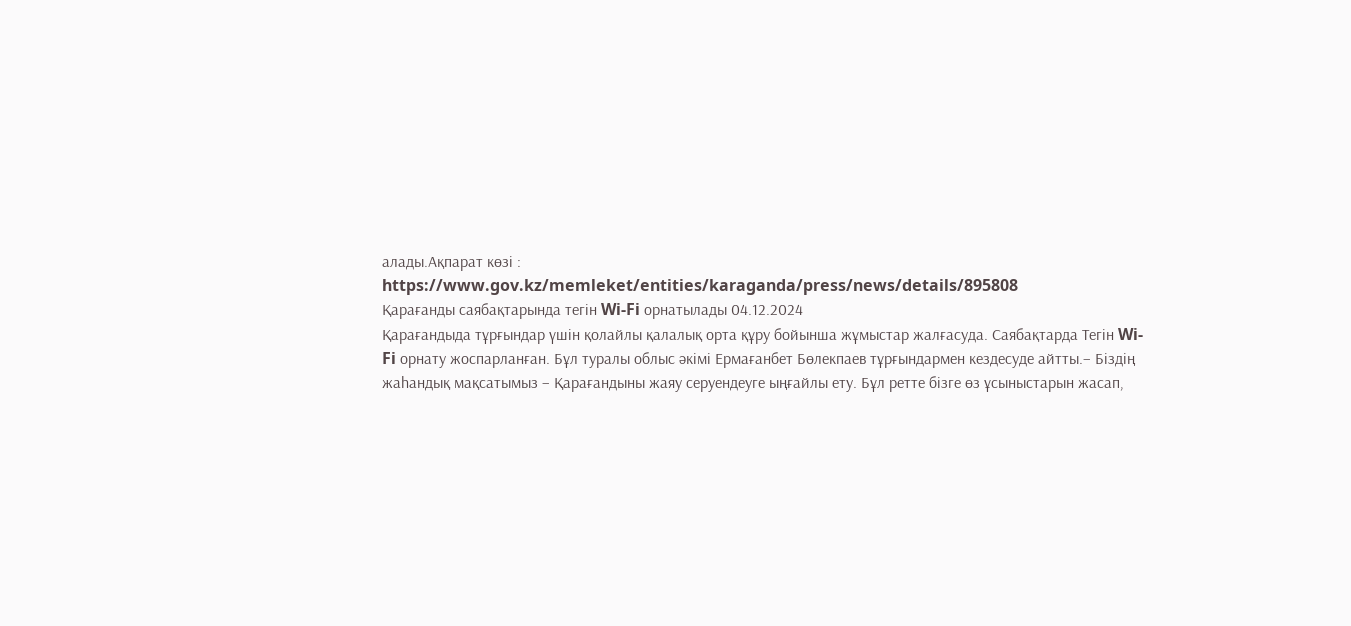алады.Ақпарат көзі : https://www.gov.kz/memleket/entities/karaganda/press/news/details/895808
Қарағанды саябақтарында тегін Wi-Fi орнатылады 04.12.2024
Қарағандыда тұрғындар үшін қолайлы қалалық орта құру бойынша жұмыстар жалғасуда. Саябақтарда Тегін Wi-Fi орнату жоспарланған. Бұл туралы облыс әкімі Ермағанбет Бөлекпаев тұрғындармен кездесуде айтты.– Біздің жаһандық мақсатымыз – Қарағандыны жаяу серуендеуге ыңғайлы ету. Бұл ретте бізге өз ұсыныстарын жасап,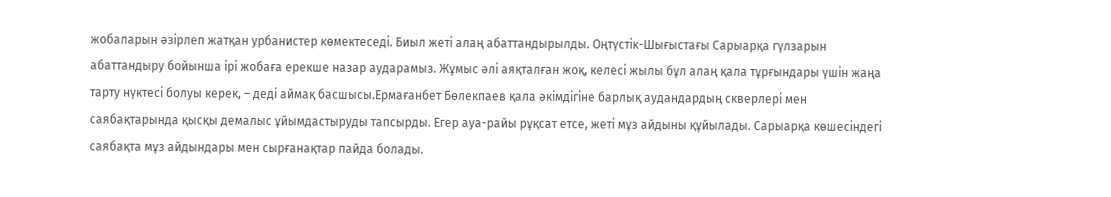жобаларын әзірлеп жатқан урбанистер көмектеседі. Биыл жеті алаң абаттандырылды. Оңтүстік-Шығыстағы Сарыарқа гүлзарын абаттандыру бойынша ірі жобаға ерекше назар аударамыз. Жұмыс әлі аяқталған жоқ, келесі жылы бұл алаң қала тұрғындары үшін жаңа тарту нүктесі болуы керек, – деді аймақ басшысы.Ермағанбет Бөлекпаев қала әкімдігіне барлық аудандардың скверлері мен саябақтарында қысқы демалыс ұйымдастыруды тапсырды. Егер ауа-райы рұқсат етсе, жеті мұз айдыны құйылады. Сарыарқа көшесіндегі саябақта мұз айдындары мен сырғанақтар пайда болады.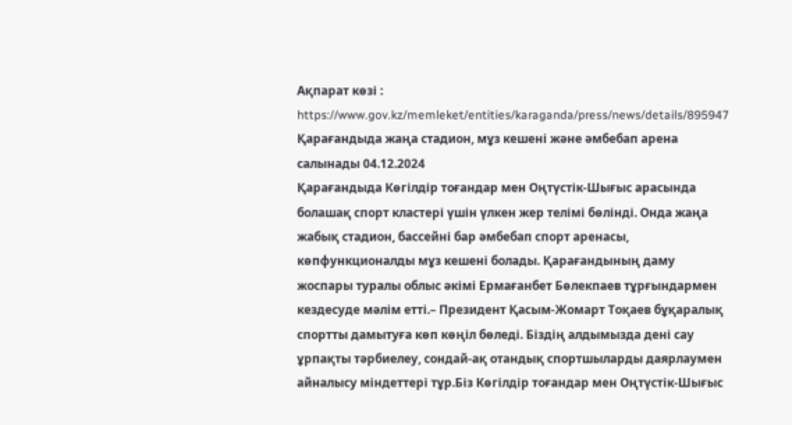Ақпарат көзі : https://www.gov.kz/memleket/entities/karaganda/press/news/details/895947
Қарағандыда жаңа стадион, мұз кешені және әмбебап арена салынады 04.12.2024
Қарағандыда Көгілдір тоғандар мен Оңтүстік-Шығыс арасында болашақ спорт кластері үшін үлкен жер телімі бөлінді. Онда жаңа жабық стадион, бассейні бар әмбебап спорт аренасы, көпфункционалды мұз кешені болады. Қарағандының даму жоспары туралы облыс әкімі Ермағанбет Бөлекпаев тұрғындармен кездесуде мәлім етті.– Президент Қасым-Жомарт Тоқаев бұқаралық спортты дамытуға көп көңіл бөледі. Біздің алдымызда дені сау ұрпақты тәрбиелеу, сондай-ақ отандық спортшыларды даярлаумен айналысу міндеттері тұр.Біз Көгілдір тоғандар мен Оңтүстік-Шығыс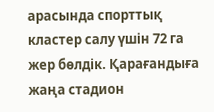арасында спорттық кластер салу үшін 72 га жер бөлдік. Қарағандыға жаңа стадион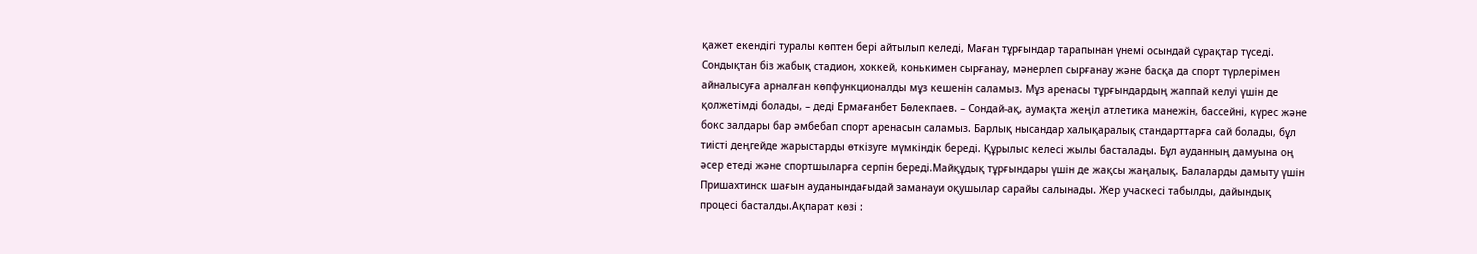қажет екендігі туралы көптен бері айтылып келеді, Маған тұрғындар тарапынан үнемі осындай сұрақтар түседі. Сондықтан біз жабық стадион, хоккей, конькимен сырғанау, мәнерлеп сырғанау және басқа да спорт түрлерімен айналысуға арналған көпфункционалды мұз кешенін саламыз. Мұз аренасы тұрғындардың жаппай келуі үшін де қолжетімді болады, – деді Ермағанбет Бөлекпаев. – Сондай-ақ, аумақта жеңіл атлетика манежін, бассейні, күрес және бокс залдары бар әмбебап спорт аренасын саламыз. Барлық нысандар халықаралық стандарттарға сай болады, бұл тиісті деңгейде жарыстарды өткізуге мүмкіндік береді. Құрылыс келесі жылы басталады. Бұл ауданның дамуына оң әсер етеді және спортшыларға серпін береді.Майқұдық тұрғындары үшін де жақсы жаңалық. Балаларды дамыту үшін Пришахтинск шағын ауданындағыдай заманауи оқушылар сарайы салынады. Жер учаскесі табылды, дайындық процесі басталды.Ақпарат көзі :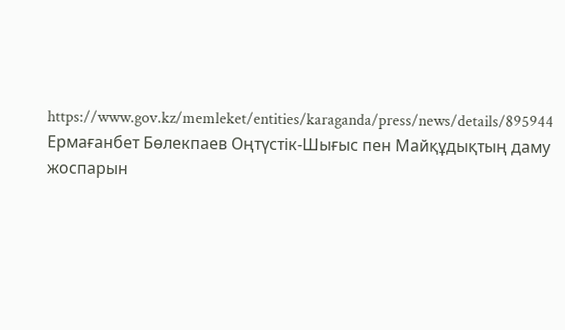https://www.gov.kz/memleket/entities/karaganda/press/news/details/895944
Ермағанбет Бөлекпаев Оңтүстік-Шығыс пен Майқұдықтың даму жоспарын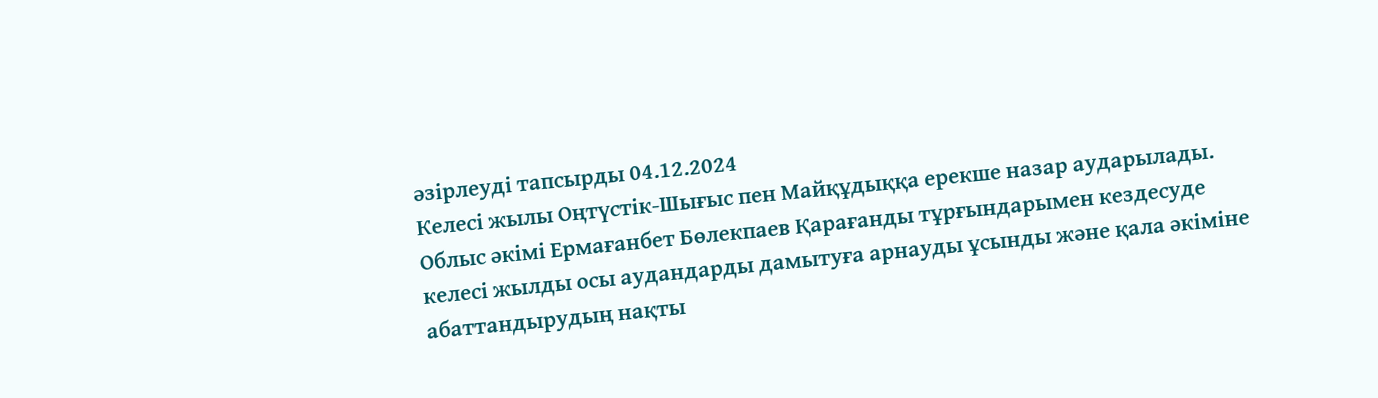әзірлеуді тапсырды 04.12.2024
Келесі жылы Оңтүстік-Шығыс пен Майқұдыққа ерекше назар аударылады. Облыс әкімі Ермағанбет Бөлекпаев Қарағанды тұрғындарымен кездесуде келесі жылды осы аудандарды дамытуға арнауды ұсынды және қала әкіміне абаттандырудың нақты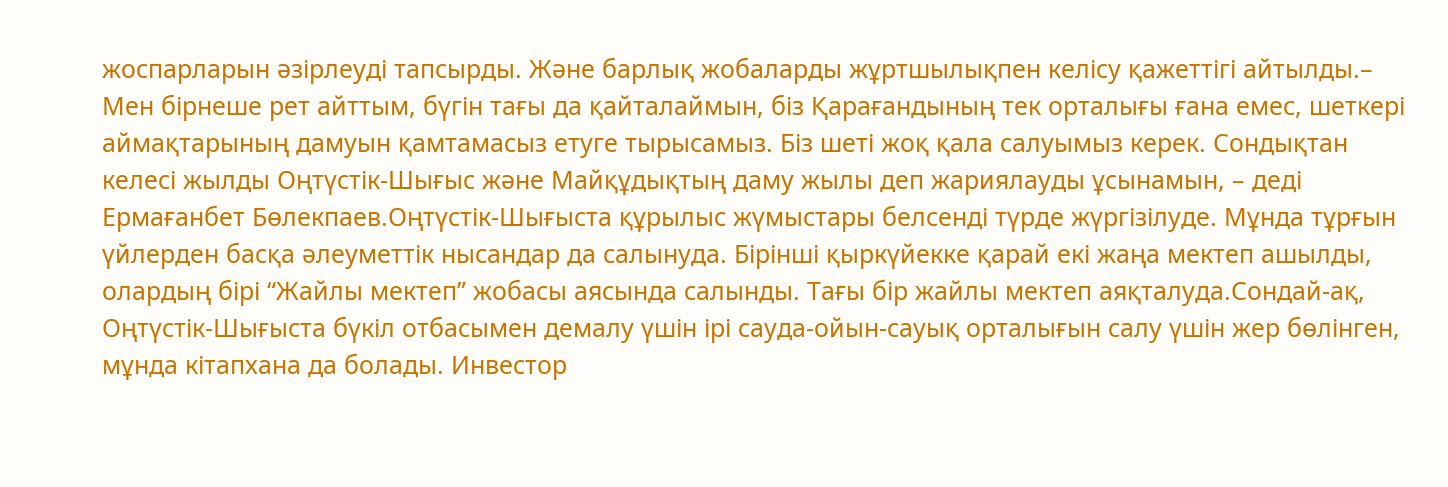жоспарларын әзірлеуді тапсырды. Және барлық жобаларды жұртшылықпен келісу қажеттігі айтылды.– Мен бірнеше рет айттым, бүгін тағы да қайталаймын, біз Қарағандының тек орталығы ғана емес, шеткері аймақтарының дамуын қамтамасыз етуге тырысамыз. Біз шеті жоқ қала салуымыз керек. Сондықтан келесі жылды Оңтүстік-Шығыс және Майқұдықтың даму жылы деп жариялауды ұсынамын, – деді Ермағанбет Бөлекпаев.Оңтүстік-Шығыста құрылыс жүмыстары белсенді түрде жүргізілуде. Мұнда тұрғын үйлерден басқа әлеуметтік нысандар да салынуда. Бірінші қыркүйекке қарай екі жаңа мектеп ашылды, олардың бірі “Жайлы мектеп” жобасы аясында салынды. Тағы бір жайлы мектеп аяқталуда.Сондай-ақ, Оңтүстік-Шығыста бүкіл отбасымен демалу үшін ірі сауда-ойын-сауық орталығын салу үшін жер бөлінген, мұнда кітапхана да болады. Инвестор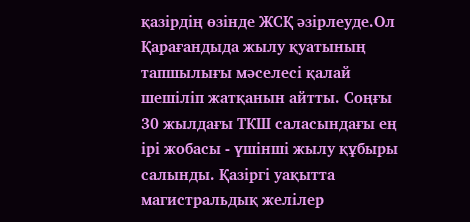қазірдің өзінде ЖСҚ әзірлеуде.Ол Қарағандыда жылу қуатының тапшылығы мәселесі қалай шешіліп жатқанын айтты. Соңғы 30 жылдағы ТКШ саласындағы ең ірі жобасы - үшінші жылу құбыры салынды. Қазіргі уақытта магистральдық желілер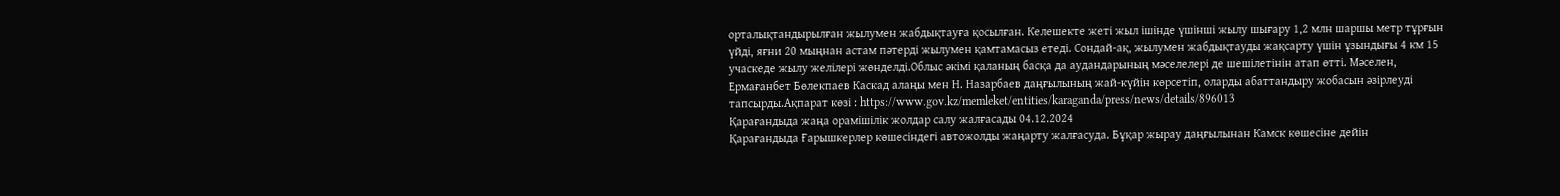орталықтандырылған жылумен жабдықтауға қосылған. Келешекте жеті жыл ішінде үшінші жылу шығару 1,2 млн шаршы метр тұрғын үйді, яғни 20 мыңнан астам пәтерді жылумен қамтамасыз етеді. Сондай-ақ, жылумен жабдықтауды жақсарту үшін ұзындығы 4 км 15 учаскеде жылу желілері жөнделді.Облыс әкімі қаланың басқа да аудандарының мәселелері де шешілетінін атап өтті. Мәселен, Ермағанбет Бөлекпаев Каскад алаңы мен Н. Назарбаев даңғылының жай-күйін көрсетіп, оларды абаттандыру жобасын әзірлеуді тапсырды.Ақпарат көзі : https://www.gov.kz/memleket/entities/karaganda/press/news/details/896013
Қарағандыда жаңа орамішілік жолдар салу жалғасады 04.12.2024
Қарағандыда Ғарышкерлер көшесіндегі автожолды жаңарту жалғасуда. Бұқар жырау даңғылынан Камск көшесіне дейін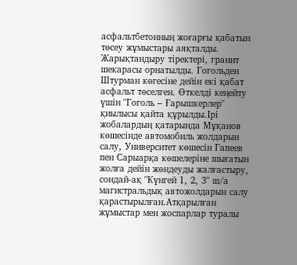асфальтбетонның жоғарғы қабатын төсеу жұмыстары аяқталды. Жарықтандыру тіректері, гранит шекарасы орнатылды. Гогольден Штурман көгесіне дейін екі қабат асфальт төселген. Өткелді кеңейту үшін "Гоголь – Ғарышкерлер" қиылысы қайта құрылды.Ірі жобалардың қатарында Мұқанов көшесінде автомобиль жолдарын салу, Университет көшесін Гапеев пен Сарыарқа көшелеріне шығатын жолға дейін жөндеуды жалғастыру, сондай-ақ "Күнгей 1, 2, 3" ш/а магистральдық автожолдарын салу қарастырылған.Атқарылған жұмыстар мен жоспарлар туралы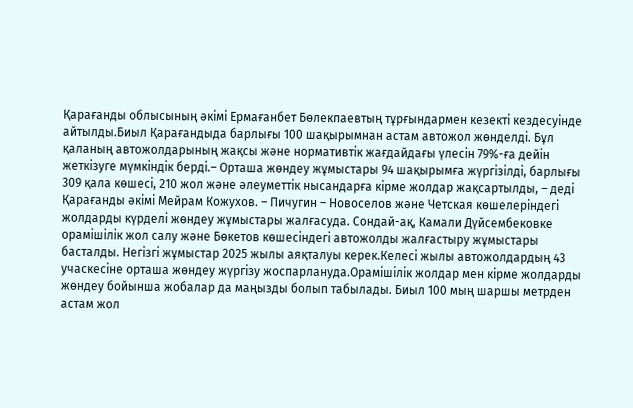Қарағанды облысының әкімі Ермағанбет Бөлекпаевтың тұрғындармен кезекті кездесуінде айтылды.Биыл Қарағандыда барлығы 100 шақырымнан астам автожол жөнделді. Бұл қаланың автожолдарының жақсы және нормативтік жағдайдағы үлесін 79%-ға дейін жеткізуге мүмкіндік берді.– Орташа жөндеу жұмыстары 94 шақырымға жүргізілді, барлығы 309 қала көшесі, 210 жол және әлеуметтік нысандарға кірме жолдар жақсартылды, – деді Қарағанды әкімі Мейрам Кожухов. – Пичугин – Новоселов және Четская көшелеріндегі жолдарды күрделі жөндеу жұмыстары жалғасуда. Сондай-ақ, Камали Дүйсембековке орамішілік жол салу және Бөкетов көшесіндегі автожолды жалғастыру жұмыстары басталды. Негізгі жұмыстар 2025 жылы аяқталуы керек.Келесі жылы автожолдардың 43 учаскесіне орташа жөндеу жүргізу жоспарлануда.Орамішілік жолдар мен кірме жолдарды жөндеу бойынша жобалар да маңызды болып табылады. Биыл 100 мың шаршы метрден астам жол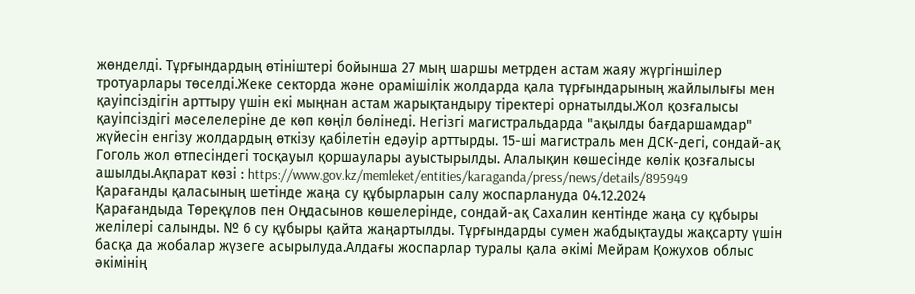жөнделді. Тұрғындардың өтініштері бойынша 27 мың шаршы метрден астам жаяу жүргіншілер тротуарлары төселді.Жеке секторда және орамішілік жолдарда қала тұрғындарының жайлылығы мен қауіпсіздігін арттыру үшін екі мыңнан астам жарықтандыру тіректері орнатылды.Жол қозғалысы қауіпсіздігі мәселелеріне де көп көңіл бөлінеді. Негізгі магистральдарда "ақылды бағдаршамдар" жүйесін енгізу жолдардың өткізу қабілетін едәуір арттырды. 15-ші магистраль мен ДСК-дегі, сондай-ақ Гоголь жол өтпесіндегі тосқауыл қоршаулары ауыстырылды. Алалықин көшесінде көлік қозғалысы ашылды.Ақпарат көзі : https://www.gov.kz/memleket/entities/karaganda/press/news/details/895949
Қарағанды қаласының шетінде жаңа су құбырларын салу жоспарлануда 04.12.2024
Қарағандыда Төреқұлов пен Оңдасынов көшелерінде, сондай-ақ Сахалин кентінде жаңа су құбыры желілері салынды. № 6 су құбыры қайта жаңартылды. Тұрғындарды сумен жабдықтауды жақсарту үшін басқа да жобалар жүзеге асырылуда.Алдағы жоспарлар туралы қала әкімі Мейрам Қожухов облыс әкімінің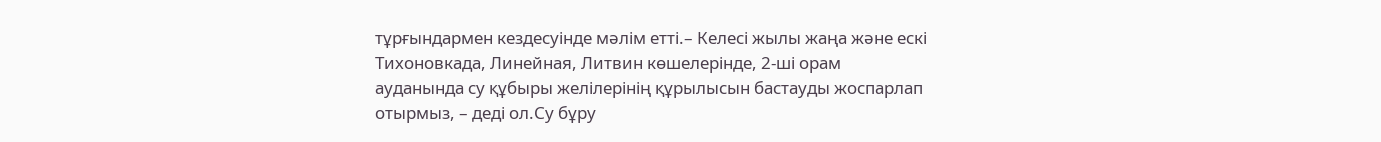тұрғындармен кездесуінде мәлім етті.– Келесі жылы жаңа және ескі Тихоновкада, Линейная, Литвин көшелерінде, 2-ші орам ауданында су құбыры желілерінің құрылысын бастауды жоспарлап отырмыз, – деді ол.Су бұру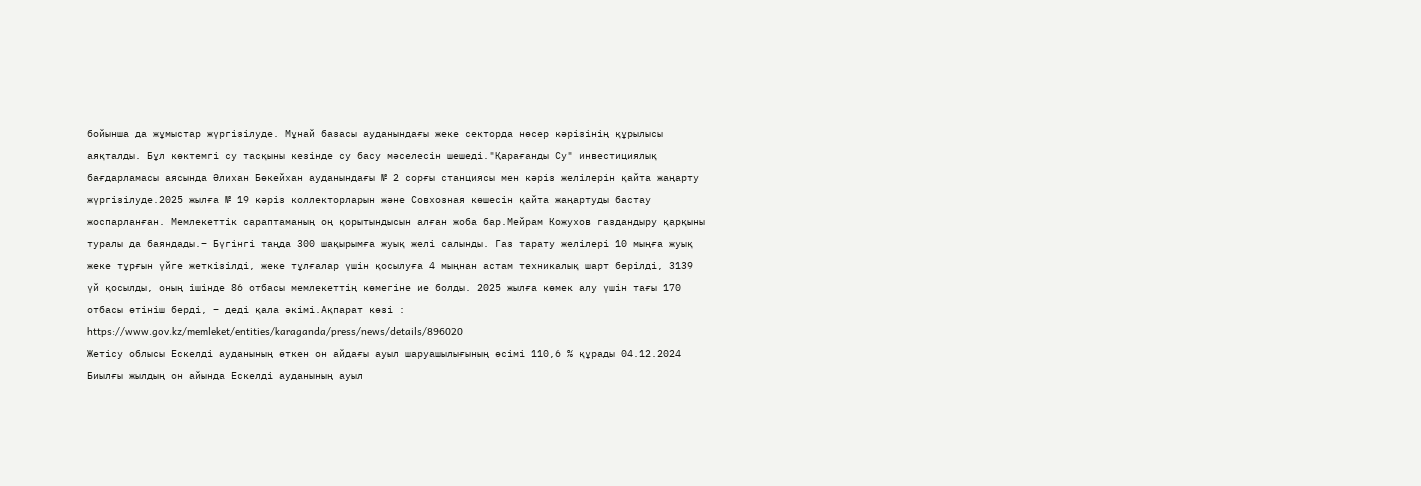бойынша да жұмыстар жүргізілуде. Мұнай базасы ауданындағы жеке секторда нөсер кәрізінің құрылысы аяқталды. Бұл көктемгі су тасқыны кезінде су басу мәселесін шешеді."Қарағанды Су" инвестициялық бағдарламасы аясында Әлихан Бөкейхан ауданындағы № 2 сорғы станциясы мен кәріз желілерін қайта жаңарту жүргізілуде.2025 жылға № 19 кәріз коллекторларын және Совхозная көшесін қайта жаңартуды бастау жоспарланған. Мемлекеттік сараптаманың оң қорытындысын алған жоба бар.Мейрам Кожухов газдандыру қарқыны туралы да баяндады.– Бүгінгі таңда 300 шақырымға жуық желі салынды. Газ тарату желілері 10 мыңға жуық жеке тұрғын үйге жеткізілді, жеке тұлғалар үшін қосылуға 4 мыңнан астам техникалық шарт берілді, 3139 үй қосылды, оның ішінде 86 отбасы мемлекеттің көмегіне ие болды. 2025 жылға көмек алу үшін тағы 170 отбасы өтініш берді, – деді қала әкімі.Ақпарат көзі : https://www.gov.kz/memleket/entities/karaganda/press/news/details/896020
Жетісу облысы Ескелді ауданының өткен он айдағы ауыл шаруашылығының өсімі 110,6 % құрады 04.12.2024
Биылғы жылдың он айында Ескелді ауданының ауыл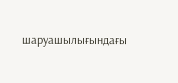шаруашылығындағы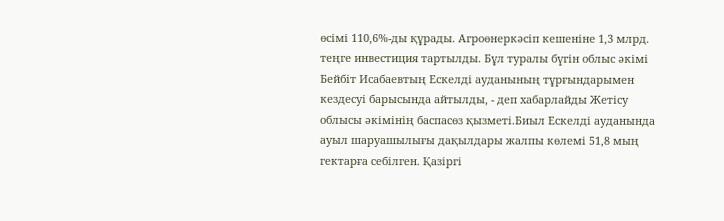өсімі 110,6%-ды құрады. Агроөнеркәсіп кешеніне 1,3 млрд. теңге инвестиция тартылды. Бұл туралы бүгін облыс әкімі Бейбіт Исабаевтың Ескелді ауданының тұрғындарымен кездесуі барысында айтылды, - деп хабарлайды Жетісу облысы әкімінің баспасөз қызметі.Биыл Ескелді ауданында ауыл шаруашылығы дақылдары жалпы көлемі 51,8 мың гектарға себілген. Қазіргі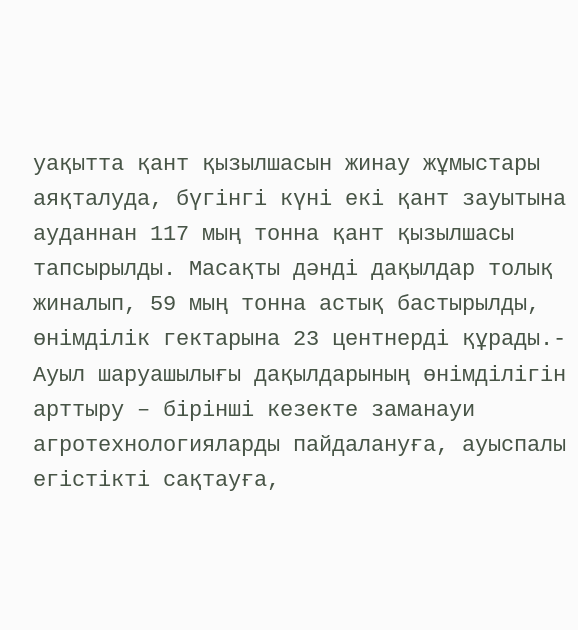уақытта қант қызылшасын жинау жұмыстары аяқталуда, бүгінгі күні екі қант зауытына ауданнан 117 мың тонна қант қызылшасы тапсырылды. Масақты дәнді дақылдар толық жиналып, 59 мың тонна астық бастырылды, өнімділік гектарына 23 центнерді құрады.- Ауыл шаруашылығы дақылдарының өнімділігін арттыру – бірінші кезекте заманауи агротехнологияларды пайдалануға, ауыспалы егістікті сақтауға,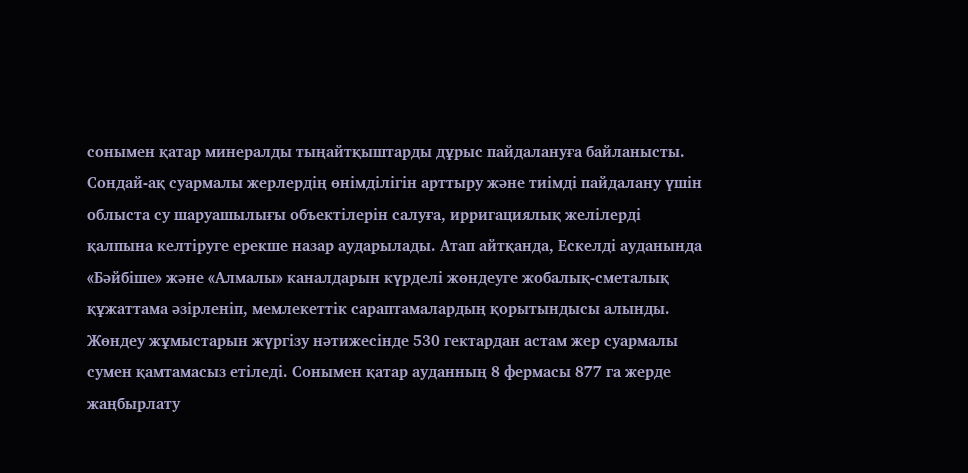сонымен қатар минералды тыңайтқыштарды дұрыс пайдалануға байланысты. Сондай-ақ суармалы жерлердің өнімділігін арттыру және тиімді пайдалану үшін облыста су шаруашылығы объектілерін салуға, ирригациялық желілерді қалпына келтіруге ерекше назар аударылады. Атап айтқанда, Ескелді ауданында «Бәйбіше» және «Алмалы» каналдарын күрделі жөндеуге жобалық-сметалық құжаттама әзірленіп, мемлекеттік сараптамалардың қорытындысы алынды. Жөндеу жұмыстарын жүргізу нәтижесінде 530 гектардан астам жер суармалы сумен қамтамасыз етіледі. Сонымен қатар ауданның 8 фермасы 877 га жерде жаңбырлату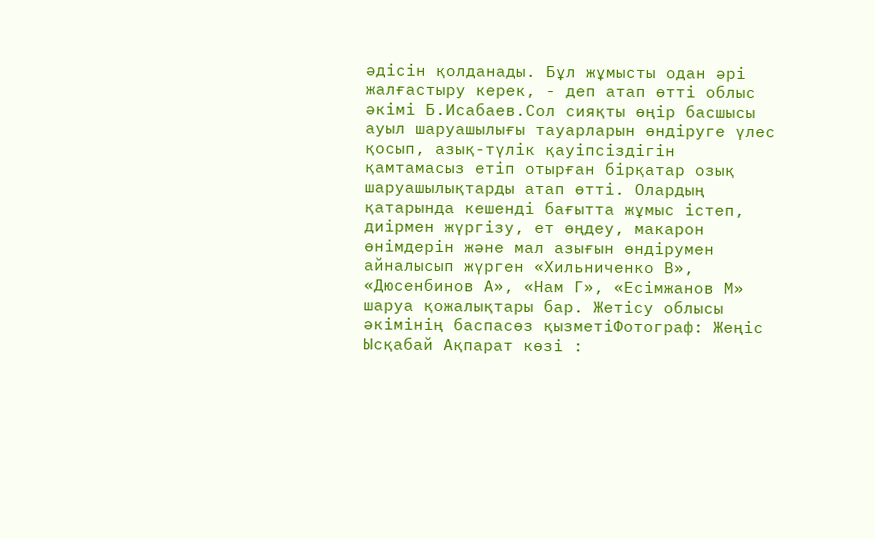әдісін қолданады. Бұл жұмысты одан әрі жалғастыру керек, - деп атап өтті облыс әкімі Б.Исабаев.Сол сияқты өңір басшысы ауыл шаруашылығы тауарларын өндіруге үлес қосып, азық-түлік қауіпсіздігін қамтамасыз етіп отырған бірқатар озық шаруашылықтарды атап өтті. Олардың қатарында кешенді бағытта жұмыс істеп, диірмен жүргізу, ет өңдеу, макарон өнімдерін және мал азығын өндірумен айналысып жүрген «Хильниченко В», «Дюсенбинов А», «Нам Г», «Есімжанов М» шаруа қожалықтары бар. Жетісу облысы әкімінің баспасөз қызметіФотограф: Жеңіс Ысқабай Ақпарат көзі :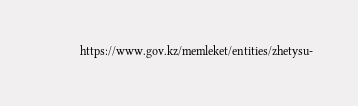https://www.gov.kz/memleket/entities/zhetysu-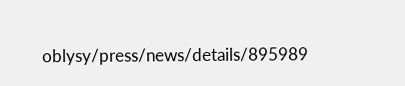oblysy/press/news/details/895989